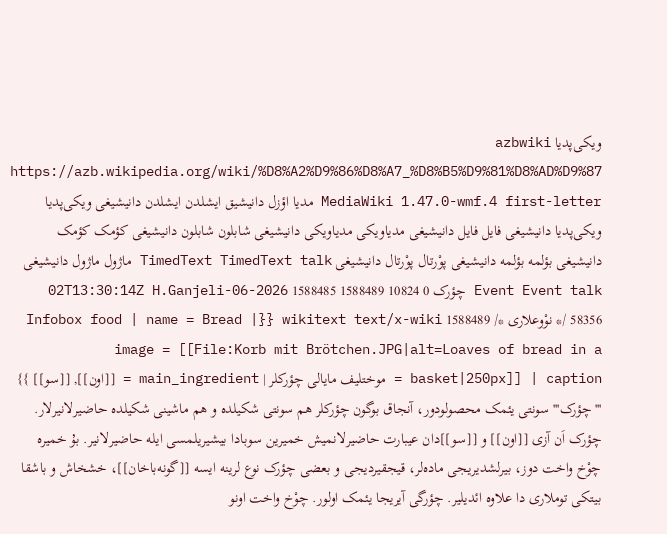ویکی‌پدیا azbwiki https://azb.wikipedia.org/wiki/%D8%A2%D9%86%D8%A7_%D8%B5%D9%81%D8%AD%D9%87 MediaWiki 1.47.0-wmf.4 first-letter مدیا اؤزل دانیشیق ایشلدن ایشلدن دانیشیغی ویکی‌پدیا ویکی‌پدیا دانیشیغی فایل فایل دانیشیغی مدیاویکی مدیاویکی دانیشیغی شابلون شابلون دانیشیغی کؤمک کؤمک دانیشیغی بؤلمه بؤلمه دانیشیغی پوْرتال پوْرتال دانیشیغی TimedText TimedText talk ماژول ماژول دانیشیغی Event Event talk چؤرک 0 10824 1588489 1588485 2026-06-02T13:30:14Z H.Ganjeli 58356 /* نوْوعلاری */ 1588489 wikitext text/x-wiki {{Infobox food | name = Bread | image = [[File:Korb mit Brötchen.JPG|alt=Loaves of bread in a basket|250px]] | caption = موختلیف مایالی چؤرکلر | main_ingredient = [[اون]], [[سو]] }} '''چؤرک''' سونتی یئمک محصولودور، آنجاق بوگون چؤرکلر هم سونتی شکیلده و هم ماشینی شکیلده حاضیرلانیرلار. چؤرک اَن آزی [[اون]] و [[سو]]دان عیبارت حاضیرلانمیش خمیرین سوبادا بیشیریلمسی ایله حاضیرلانیر. بۇ خمیره چوْخ واخت دوز، بیرلشدیریجی ماده‌لر، قیجقیردیجی و بعضی چؤرک نوع لرینه ایسه [[گونه‌باخان]]، خشخاش و باشقا بیتکی توملاری دا علاوه ائدیلیر. چؤرگی آیریجا یئمک اولور. چوْخ واخت اونو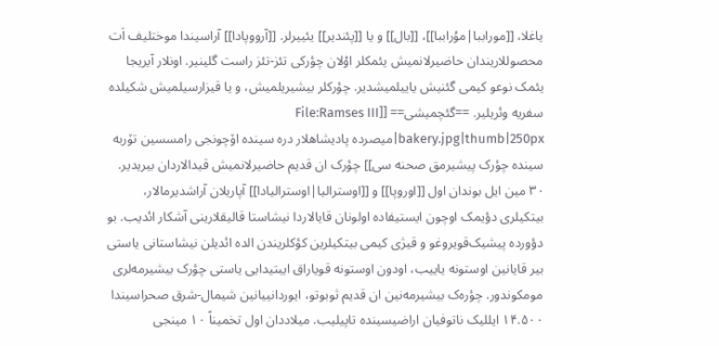یاغلا، [[موراببا|موُراببا]]، [[بال]] و یا [[پئندیر]] یئییرلر. [[آرووپادا]] آراسیندا موختلیف اَت محصوللاریندان حاضیرلانمیش یئمکلر اوْلان چؤرکی تئز-تئز راست گلینیر. اونلار آیریجا یئمک نوعو کیمی گئنیش یاییلمیشدیر. چؤرکلر بیشیریلمیش، و یا قیزارسیلمیش شکیلده سفریه وئریلیر. ==گئچمیشی== [[File:Ramses III bakery.jpg|thumb|250px|میصرده پادیشاهلار دره سینده اۆچونجی رامسسین تۆربه سینده چؤرک پیشیرمق صحنه سی]] چؤرک ان قدیم حاضیرلانمیش قیدالاردان بیریدیر. ۳۰ مین ایل بوندان اول [[اوروپا]] و [[اوسترالیا|اوسترالیادا]] آپاریلان آراشدیرمالار، بیتکیلری دؤیمک اوچون ایستیفاده اولونان قایالاردا نیشاستا قالیقلارینی آشکار ائدیب. بو دؤورده پیشیک‌قویروغو و قیژی کیمی بیتکیلرین کؤکلریندن الده ائدیلن نیشاستانی یاستی بیر قایانین اوستونه یاییب، اودون اوستونه قویاراق ایبتیدایی یاستی چؤرک بیشیرمه‌لری مومکوندور. چؤره‌ک بیشیرمه‌نین ان قدیم ثوبوتو، ایوردانییانین شیمال-شرق صحراسیندا ۱۴.۵۰۰ ایللیک ناتوفیان اراضیسینده تاپیلیب. میلاددان اول تخمیناً ۱۰ مینجی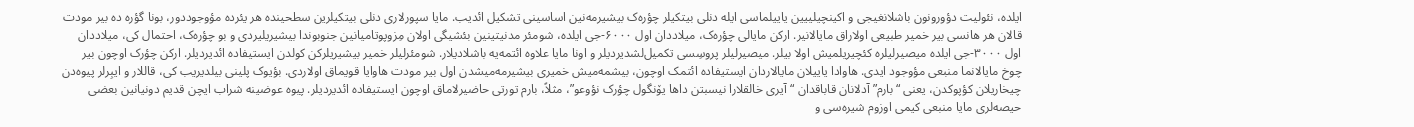ایلده، نئولیت دؤورونون باشلانغیجی و اکینچیلییین یاییلماسی ایله دنلی بیتکیلر چؤره‌ک بیشیرمه‌نین اساسینی تشکیل ائدیب. مایا سپورلاری دنلی بیتکیلرین سطحینده هر یئرده مؤوجوددور، بونا گؤره ده بیر مودت قالان هر هانسی بیر خمیر طبیعی اولاراق مایالانیر. ارکن مایالی چؤره‌ک، میلاددان اول ۶۰۰۰-جی ایلده، شومئر مدنیتینین بئشیگی اولان مِزوپوتامیا‌نین جنوبوندا بیشیریلیردی و بو چؤره‌ک، احتمال کی، میلاددان اول ۳۰۰۰-جی ایلده میصیرلیلره کئچیریلمیش اولا بیلر. میصیرلیلر پروسِسی تکمیل‌لشدیردیلر و اونا مایا علاوه ائتمه‌یه باشلادیلار. شومئرلیلر خمیر بیشیریلرکن کولدن ایستیفاده ائدیردیلر. ارکن چؤرک اوچون بیر چوخ مایالانما منبعی مؤوجود ایدی. هاوادا یاییلان مایالاردان ایستیفاده ائتمک اوچون، بیشمه‌میش خمیری بیشیرمه‌میشدن اول بیر مودت هاوایا قویماق اولاردی. بؤیوک پلینی بیلدیریب کی، قاللار و ایبِرلر پیوه‌دن چیخاریلان کؤپوکدن، یعنی “بارم” آدلانان قاباقدان “آیری خالقلارا نیسبتن داها یۆنگول چؤرک نؤوعو”، مثلاً، بارم تورتی حاضیرلاماق اوچون ایستیفاده ائدیردیلر. پیوه عوضینه شراب ایچن قدیم دونیانین بعضی حیصه‌لری مایا منبعی کیمی اوزوم شیره‌سی و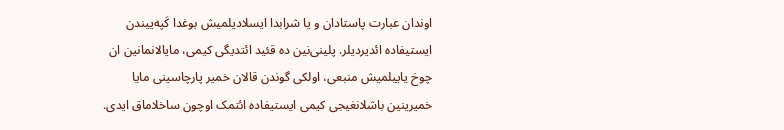اوندان عبارت پاستادان و یا شرابدا ایسلادیلمیش بوغدا کَپه‌ییندن ایستیفاده ائدیردیلر. پلینی‌نین ده قئید ائتدیگی کیمی، مایالانمانین ان چوخ یاییلمیش منبعی، اولکی گوندن قالان خمیر پارچاسینی مایا خمیرینین باشلانغیجی کیمی ایستیفاده ائتمک اوچون ساخلاماق ایدی.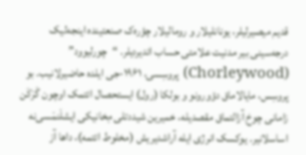قدیم میصیرلیلر، یونانلیلار و رومالیلار چؤره‌ک صنعتینده اینجه‌لیک درجه‌سینی بیر مدنیت علامتی حساب ائدیردیلر. “چورلیوود” (Chorleywood) پروسِسی، ۱۹۶۱-جی ایلده حاضیرلانیب. بو پروسِس، مایالاماق دؤورونو و بولکا (رول) ایستحصال ائتمک اوچون گَرَکَن زامانی چوخ آزالتماق مقصدیله، خمیرین شیددتلی مِخانیکی ایشلَنمَسی‌نه اساسلانیر. یوکسک انرژی ایله آراشدیریش (مخلوط ائتمه)، داها آز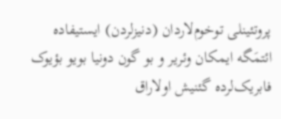پروتئینلی توخوم‌لاردان (دنیزلردن) ایستیفاده ائتمَگه ایمکان وئریر و بو گون دونیا بویو بؤیوک فابریک‌لرده گئنیش اولاراق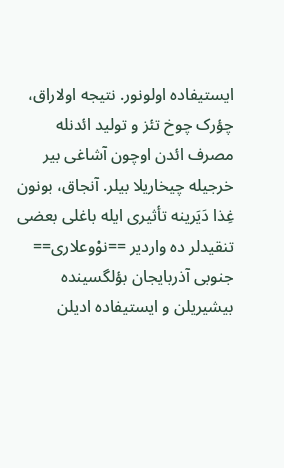ایستیفاده اولونور. نتیجه اولاراق، چؤرک چوخ تئز و تولید ائدنله مصرف ائدن اوچون آشاغی بیر خرجیله چیخاریلا بیلر. آنجاق، بونون غِذا دَیَرینه تأثیری ایله باغلی بعضی تنقیدلر ده واردیر ==نوْوعلاری== جنوبی آذربایجان بؤلگسینده بیشیریلن و ایستیفاده ادیلن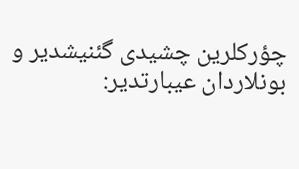چؤرکلرین چشیدی گئنیشدیر و بونلاردان عیبارتدیر: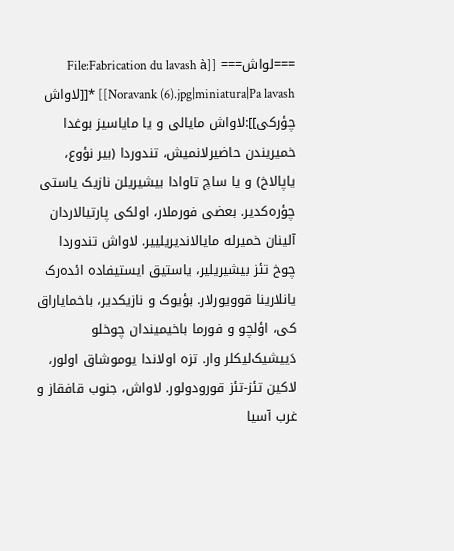===لواش=== [[File:Fabrication du lavash à Noravank (6).jpg|miniatura|Pa lavash]] *[[لاواش چؤرکی]]:لاواش مایالی و یا مایاسیز بوغدا خمیریندن حاضیرلانمیش، تندوردا (بیر نؤوع، یاپالاخ) و یا ساچ تاوادا بیشیریلن نازیک یاستی چؤره‌کدیر. بعضی فورملار، اولکی پارتیا‌لاردان آلینان خمیرله مایالاندیریلییر. لاواش تندوردا چوخ تئز بیشیریلیر، یاستیق ایستیفاده ائده‌رک یانلارینا قوویورلار. بؤیوک و نازیکدیر، باخمایاراق کی، اؤلچو و فورما باخیمیندان چوخلو دَییشیک‌لیکلر وار. تزه اولاندا یوموشاق اولور، لاکین تئز-تئز قورودولور. لاواش، جنوب قافقاز و غرب آسیا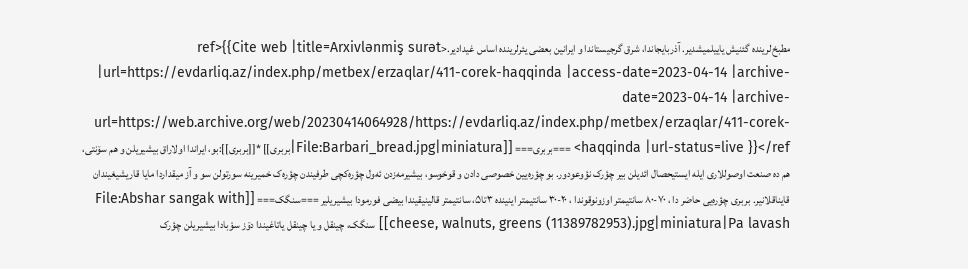مطبخ‌لرینده گئنیش یاییلمیشدیر. آذربایجاندا، شرق گرجیستاندا و ایرانین بعضی یئرلرینده اساس غیدادیر.<ref>{{Cite web |title=Arxivlənmiş surət |url=https://evdarliq.az/index.php/metbex/erzaqlar/411-corek-haqqinda |access-date=2023-04-14 |archive-date=2023-04-14 |archive-url=https://web.archive.org/web/20230414064928/https://evdarliq.az/index.php/metbex/erzaqlar/411-corek-haqqinda |url-status=live }}</ref> ===بربری=== [[File:Barbari_bread.jpg|miniatura|بربری]] *[[بربری]]:بو، ایراندا اولاراق بیشیریلن و هم سۆنتی، هم ده صنعت اوصوللاری ایله ایستیحصال ائدیلن بیر چؤرک نؤوعودور. بو چؤره‌یین خصوصی دادن و قوخوسو، بیشیرمەزدن ئەول چؤره‌کچی طرفیندن چؤره‌ک خمیرینه سورتولن سو و آز میقداردا مایا قاریشیغیندان قایناقلانیر. بر‌بری چؤره‌یی حاضر دا ، ۷۰-۸۰ سانتیمتر اوزونوقوندا ، ۲۰-۳۰ سانتیمتر اينينده ۳تا۵، سانتیمتر قالینیقیندا بیضی فورمودا بیشیریلیر ===سنگک=== [[File:Abshar sangak with cheese, walnuts, greens (11389782953).jpg|miniatura|Pa lavash]] سنگک، چینقل و یا چینقل یاتاغیندا دۆز سوْبا‌دا بیشیریلن چؤرک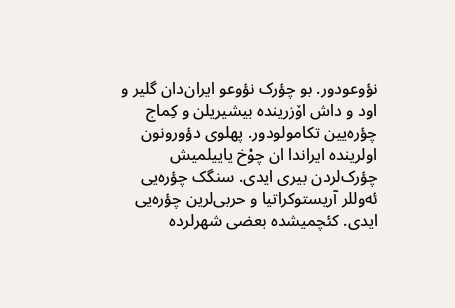نؤوعودور. بو چؤرک نؤوعو ایران‌دان گلیر و اود و داش اۆزرینده بیشیریلن و کِماج چؤره‌یین تکامولودور. پهلوی دؤورونون اولرینده ایراندا ان چوْخ یاییلمیش چؤرک‌لردن بیری ایدی. سنگک چؤره‌یی ئەوللر آریستوکراتیا و حربی‌لرین چؤره‌یی ایدی. کئچمیشده بعضی شهرلرده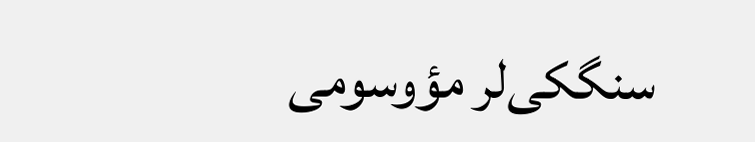سنگکی‌لر مؤوسومی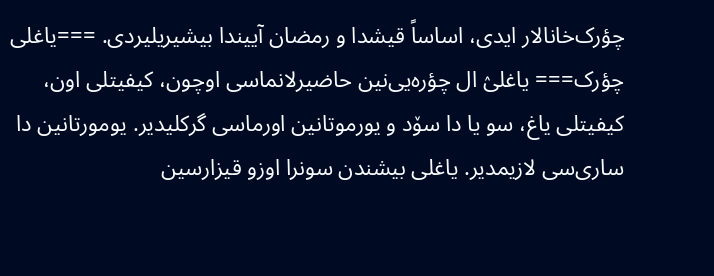چؤرک‌خانالار ایدی، اساساً قیشدا و رمضان آییندا بیشیریلیردی. ===یاغلی چؤرک=== یاغلیٛ ال چؤره‌یی‌نین حاضیرلانماسی اوچون، کیفیتلی اون، کیفیتلی یاغ، سو یا دا سۆد و یورموتانین اورماسی گرکلیدیر. یومورتانین دا ساری‌سی لازیمدیر. یاغلی بیشندن سونرا اوزو قیزارسین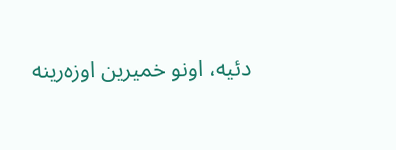دئیه، اونو خمیرین اوزه‌رینه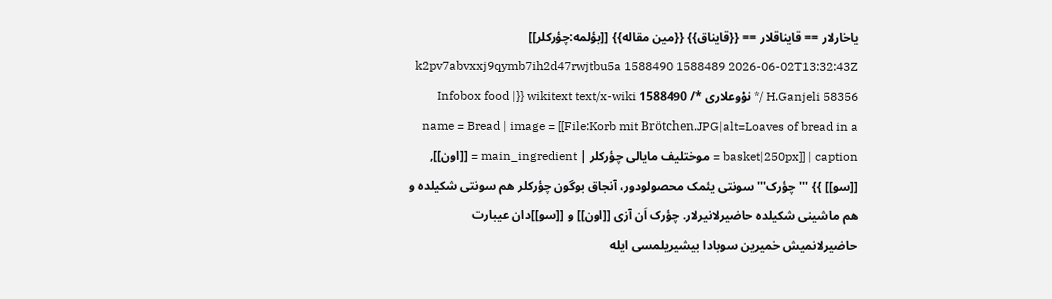یاخارلار == قایناقلار == {{قایناق}} {{مین مقاله}} [[بؤلمه:چؤرکلر]] k2pv7abvxxj9qymb7ih2d47rwjtbu5a 1588490 1588489 2026-06-02T13:32:43Z H.Ganjeli 58356 /* نوْوعلاری */ 1588490 wikitext text/x-wiki {{Infobox food | name = Bread | image = [[File:Korb mit Brötchen.JPG|alt=Loaves of bread in a basket|250px]] | caption = موختلیف مایالی چؤرکلر | main_ingredient = [[اون]], [[سو]] }} '''چؤرک''' سونتی یئمک محصولودور، آنجاق بوگون چؤرکلر هم سونتی شکیلده و هم ماشینی شکیلده حاضیرلانیرلار. چؤرک اَن آزی [[اون]] و [[سو]]دان عیبارت حاضیرلانمیش خمیرین سوبادا بیشیریلمسی ایله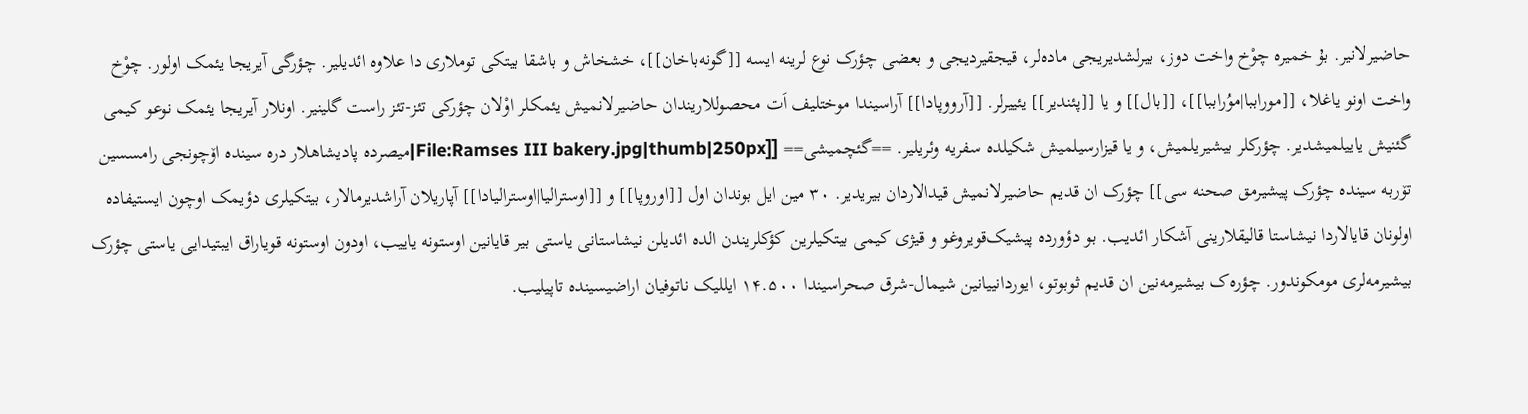حاضیرلانیر. بۇ خمیره چوْخ واخت دوز، بیرلشدیریجی ماده‌لر، قیجقیردیجی و بعضی چؤرک نوع لرینه ایسه [[گونه‌باخان]]، خشخاش و باشقا بیتکی توملاری دا علاوه ائدیلیر. چؤرگی آیریجا یئمک اولور. چوْخ واخت اونو یاغلا، [[موراببا|موُراببا]]، [[بال]] و یا [[پئندیر]] یئییرلر. [[آرووپادا]] آراسیندا موختلیف اَت محصوللاریندان حاضیرلانمیش یئمکلر اوْلان چؤرکی تئز-تئز راست گلینیر. اونلار آیریجا یئمک نوعو کیمی گئنیش یاییلمیشدیر. چؤرکلر بیشیریلمیش، و یا قیزارسیلمیش شکیلده سفریه وئریلیر. ==گئچمیشی== [[File:Ramses III bakery.jpg|thumb|250px|میصرده پادیشاهلار دره سینده اۆچونجی رامسسین تۆربه سینده چؤرک پیشیرمق صحنه سی]] چؤرک ان قدیم حاضیرلانمیش قیدالاردان بیریدیر. ۳۰ مین ایل بوندان اول [[اوروپا]] و [[اوسترالیا|اوسترالیادا]] آپاریلان آراشدیرمالار، بیتکیلری دؤیمک اوچون ایستیفاده اولونان قایالاردا نیشاستا قالیقلارینی آشکار ائدیب. بو دؤورده پیشیک‌قویروغو و قیژی کیمی بیتکیلرین کؤکلریندن الده ائدیلن نیشاستانی یاستی بیر قایانین اوستونه یاییب، اودون اوستونه قویاراق ایبتیدایی یاستی چؤرک بیشیرمه‌لری مومکوندور. چؤره‌ک بیشیرمه‌نین ان قدیم ثوبوتو، ایوردانییانین شیمال-شرق صحراسیندا ۱۴.۵۰۰ ایللیک ناتوفیان اراضیسینده تاپیلیب.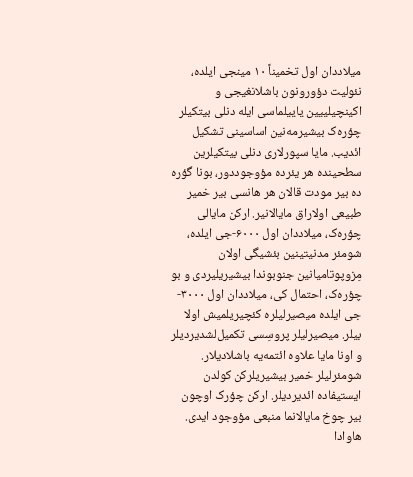میلاددان اول تخمیناً ۱۰ مینجی ایلده، نئولیت دؤورونون باشلانغیجی و اکینچیلییین یاییلماسی ایله دنلی بیتکیلر چؤره‌ک بیشیرمه‌نین اساسینی تشکیل ائدیب. مایا سپورلاری دنلی بیتکیلرین سطحینده هر یئرده مؤوجوددور، بونا گؤره ده بیر مودت قالان هر هانسی بیر خمیر طبیعی اولاراق مایالانیر. ارکن مایالی چؤره‌ک، میلاددان اول ۶۰۰۰-جی ایلده، شومئر مدنیتینین بئشیگی اولان مِزوپوتامیا‌نین جنوبوندا بیشیریلیردی و بو چؤره‌ک، احتمال کی، میلاددان اول ۳۰۰۰-جی ایلده میصیرلیلره کئچیریلمیش اولا بیلر. میصیرلیلر پروسِسی تکمیل‌لشدیردیلر و اونا مایا علاوه ائتمه‌یه باشلادیلار. شومئرلیلر خمیر بیشیریلرکن کولدن ایستیفاده ائدیردیلر. ارکن چؤرک اوچون بیر چوخ مایالانما منبعی مؤوجود ایدی. هاوادا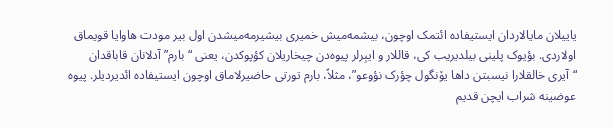یاییلان مایالاردان ایستیفاده ائتمک اوچون، بیشمه‌میش خمیری بیشیرمه‌میشدن اول بیر مودت هاوایا قویماق اولاردی. بؤیوک پلینی بیلدیریب کی، قاللار و ایبِرلر پیوه‌دن چیخاریلان کؤپوکدن، یعنی “بارم” آدلانان قاباقدان “آیری خالقلارا نیسبتن داها یۆنگول چؤرک نؤوعو”، مثلاً، بارم تورتی حاضیرلاماق اوچون ایستیفاده ائدیردیلر. پیوه عوضینه شراب ایچن قدیم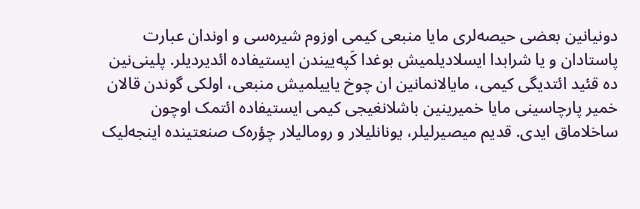دونیانین بعضی حیصه‌لری مایا منبعی کیمی اوزوم شیره‌سی و اوندان عبارت پاستادان و یا شرابدا ایسلادیلمیش بوغدا کَپه‌ییندن ایستیفاده ائدیردیلر. پلینی‌نین ده قئید ائتدیگی کیمی، مایالانمانین ان چوخ یاییلمیش منبعی، اولکی گوندن قالان خمیر پارچاسینی مایا خمیرینین باشلانغیجی کیمی ایستیفاده ائتمک اوچون ساخلاماق ایدی. قدیم میصیرلیلر، یونانلیلار و رومالیلار چؤره‌ک صنعتینده اینجه‌لیک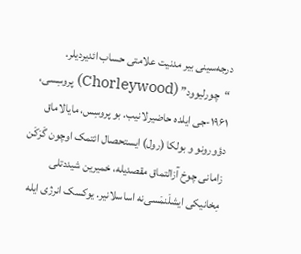درجه‌سینی بیر مدنیت علامتی حساب ائدیردیلر. “چورلیوود” (Chorleywood) پروسِسی، ۱۹۶۱-جی ایلده حاضیرلانیب. بو پروسِس، مایالاماق دؤورونو و بولکا (رول) ایستحصال ائتمک اوچون گَرَکَن زامانی چوخ آزالتماق مقصدیله، خمیرین شیددتلی مِخانیکی ایشلَنمَسی‌نه اساسلانیر. یوکسک انرژی ایله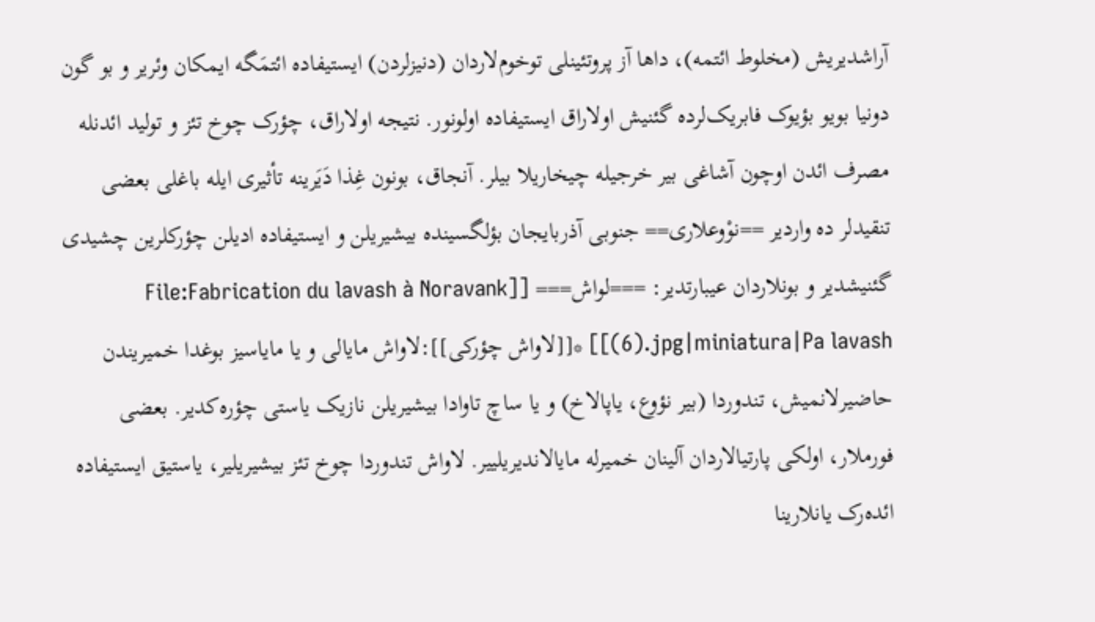آراشدیریش (مخلوط ائتمه)، داها آز پروتئینلی توخوم‌لاردان (دنیزلردن) ایستیفاده ائتمَگه ایمکان وئریر و بو گون دونیا بویو بؤیوک فابریک‌لرده گئنیش اولاراق ایستیفاده اولونور. نتیجه اولاراق، چؤرک چوخ تئز و تولید ائدنله مصرف ائدن اوچون آشاغی بیر خرجیله چیخاریلا بیلر. آنجاق، بونون غِذا دَیَرینه تأثیری ایله باغلی بعضی تنقیدلر ده واردیر ==نوْوعلاری== جنوبی آذربایجان بؤلگسینده بیشیریلن و ایستیفاده ادیلن چؤرکلرین چشیدی گئنیشدیر و بونلاردان عیبارتدیر: ===لواش=== [[File:Fabrication du lavash à Noravank (6).jpg|miniatura|Pa lavash]] *[[لاواش چؤرکی]]:لاواش مایالی و یا مایاسیز بوغدا خمیریندن حاضیرلانمیش، تندوردا (بیر نؤوع، یاپالاخ) و یا ساچ تاوادا بیشیریلن نازیک یاستی چؤره‌کدیر. بعضی فورملار، اولکی پارتیا‌لاردان آلینان خمیرله مایالاندیریلییر. لاواش تندوردا چوخ تئز بیشیریلیر، یاستیق ایستیفاده ائده‌رک یانلارینا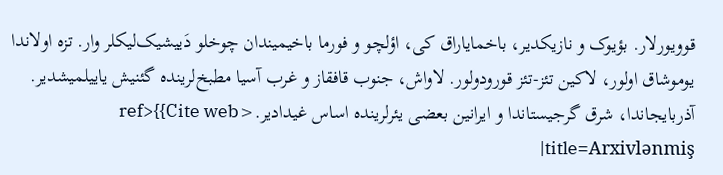قوویورلار. بؤیوک و نازیکدیر، باخمایاراق کی، اؤلچو و فورما باخیمیندان چوخلو دَییشیک‌لیکلر وار. تزه اولاندا یوموشاق اولور، لاکین تئز-تئز قورودولور. لاواش، جنوب قافقاز و غرب آسیا مطبخ‌لرینده گئنیش یاییلمیشدیر. آذربایجاندا، شرق گرجیستاندا و ایرانین بعضی یئرلرینده اساس غیدادیر.<ref>{{Cite web |title=Arxivlənmiş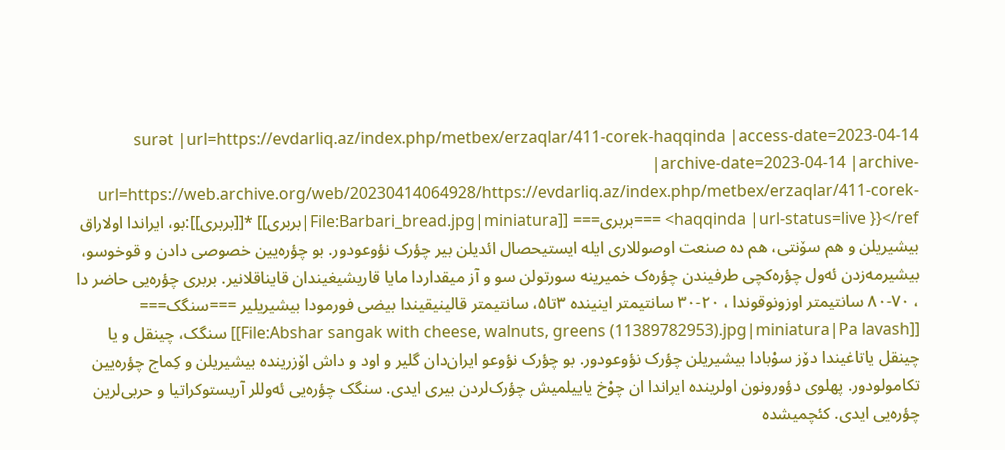surət |url=https://evdarliq.az/index.php/metbex/erzaqlar/411-corek-haqqinda |access-date=2023-04-14 |archive-date=2023-04-14 |archive-url=https://web.archive.org/web/20230414064928/https://evdarliq.az/index.php/metbex/erzaqlar/411-corek-haqqinda |url-status=live }}</ref> ===بربری=== [[File:Barbari_bread.jpg|miniatura|بربری]] *[[بربری]]:بو، ایراندا اولاراق بیشیریلن و هم سۆنتی، هم ده صنعت اوصوللاری ایله ایستیحصال ائدیلن بیر چؤرک نؤوعودور. بو چؤره‌یین خصوصی دادن و قوخوسو، بیشیرمەزدن ئەول چؤره‌کچی طرفیندن چؤره‌ک خمیرینه سورتولن سو و آز میقداردا مایا قاریشیغیندان قایناقلانیر. بر‌بری چؤره‌یی حاضر دا ، ۷۰-۸۰ سانتیمتر اوزونوقوندا ، ۲۰-۳۰ سانتیمتر اينينده ۳تا۵، سانتیمتر قالینیقیندا بیضی فورمودا بیشیریلیر ===سنگک=== [[File:Abshar sangak with cheese, walnuts, greens (11389782953).jpg|miniatura|Pa lavash]] سنگک، چینقل و یا چینقل یاتاغیندا دۆز سوْبا‌دا بیشیریلن چؤرک نؤوعودور. بو چؤرک نؤوعو ایران‌دان گلیر و اود و داش اۆزرینده بیشیریلن و کِماج چؤره‌یین تکامولودور. پهلوی دؤورونون اولرینده ایراندا ان چوْخ یاییلمیش چؤرک‌لردن بیری ایدی. سنگک چؤره‌یی ئەوللر آریستوکراتیا و حربی‌لرین چؤره‌یی ایدی. کئچمیشده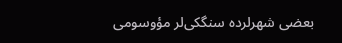بعضی شهرلرده سنگکی‌لر مؤوسومی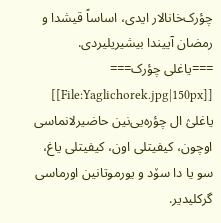چؤرک‌خانالار ایدی، اساساً قیشدا و رمضان آییندا بیشیریلیردی. ===یاغلی چؤرک=== [[File:Yaglichorek.jpg|150px]] یاغلیٛ ال چؤره‌یی‌نین حاضیرلانماسی اوچون، کیفیتلی اون، کیفیتلی یاغ، سو یا دا سۆد و یورموتانین اورماسی گرکلیدیر.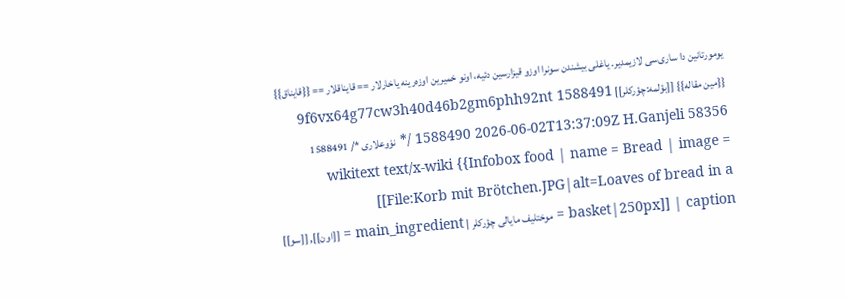یومورتانین دا ساری‌سی لازیمدیر. یاغلی بیشندن سونرا اوزو قیزارسین دئیه، اونو خمیرین اوزه‌رینه یاخارلار == قایناقلار == {{قایناق}} {{مین مقاله}} [[بؤلمه:چؤرکلر]] 9f6vx64g77cw3h40d46b2gm6phh92nt 1588491 1588490 2026-06-02T13:37:09Z H.Ganjeli 58356 /* نوْوعلاری */ 1588491 wikitext text/x-wiki {{Infobox food | name = Bread | image = [[File:Korb mit Brötchen.JPG|alt=Loaves of bread in a basket|250px]] | caption = موختلیف مایالی چؤرکلر | main_ingredient = [[اون]], [[سو]]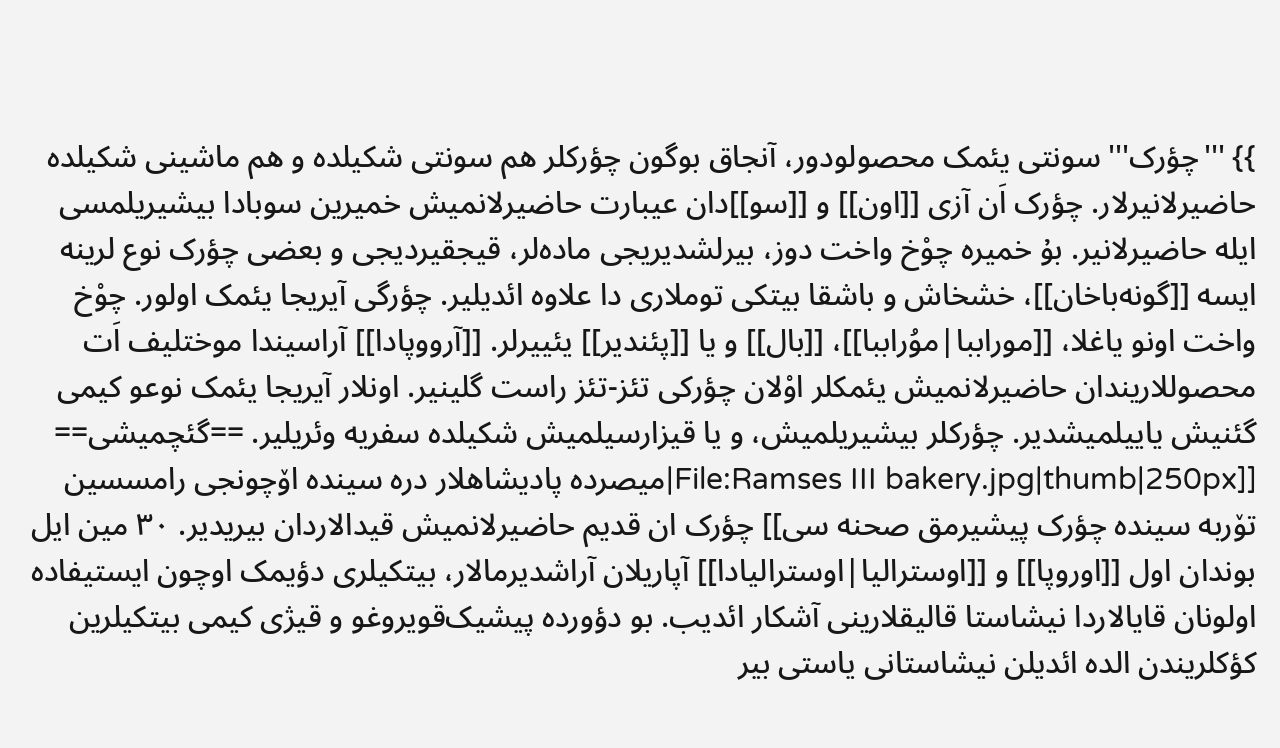}} '''چؤرک''' سونتی یئمک محصولودور، آنجاق بوگون چؤرکلر هم سونتی شکیلده و هم ماشینی شکیلده حاضیرلانیرلار. چؤرک اَن آزی [[اون]] و [[سو]]دان عیبارت حاضیرلانمیش خمیرین سوبادا بیشیریلمسی ایله حاضیرلانیر. بۇ خمیره چوْخ واخت دوز، بیرلشدیریجی ماده‌لر، قیجقیردیجی و بعضی چؤرک نوع لرینه ایسه [[گونه‌باخان]]، خشخاش و باشقا بیتکی توملاری دا علاوه ائدیلیر. چؤرگی آیریجا یئمک اولور. چوْخ واخت اونو یاغلا، [[موراببا|موُراببا]]، [[بال]] و یا [[پئندیر]] یئییرلر. [[آرووپادا]] آراسیندا موختلیف اَت محصوللاریندان حاضیرلانمیش یئمکلر اوْلان چؤرکی تئز-تئز راست گلینیر. اونلار آیریجا یئمک نوعو کیمی گئنیش یاییلمیشدیر. چؤرکلر بیشیریلمیش، و یا قیزارسیلمیش شکیلده سفریه وئریلیر. ==گئچمیشی== [[File:Ramses III bakery.jpg|thumb|250px|میصرده پادیشاهلار دره سینده اۆچونجی رامسسین تۆربه سینده چؤرک پیشیرمق صحنه سی]] چؤرک ان قدیم حاضیرلانمیش قیدالاردان بیریدیر. ۳۰ مین ایل بوندان اول [[اوروپا]] و [[اوسترالیا|اوسترالیادا]] آپاریلان آراشدیرمالار، بیتکیلری دؤیمک اوچون ایستیفاده اولونان قایالاردا نیشاستا قالیقلارینی آشکار ائدیب. بو دؤورده پیشیک‌قویروغو و قیژی کیمی بیتکیلرین کؤکلریندن الده ائدیلن نیشاستانی یاستی بیر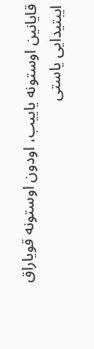قایانین اوستونه یاییب، اودون اوستونه قویاراق ایبتیدایی یاستی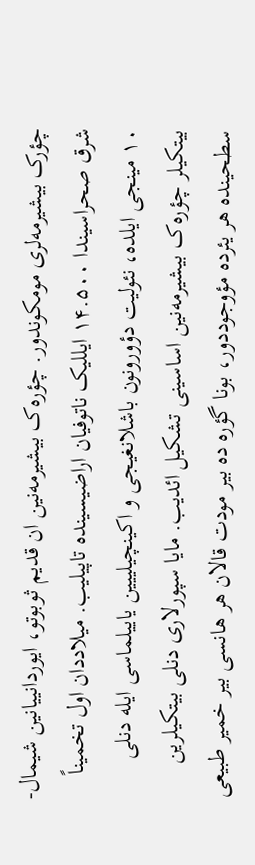چؤرک بیشیرمه‌لری مومکوندور. چؤره‌ک بیشیرمه‌نین ان قدیم ثوبوتو، ایوردانییانین شیمال-شرق صحراسیندا ۱۴.۵۰۰ ایللیک ناتوفیان اراضیسینده تاپیلیب. میلاددان اول تخمیناً ۱۰ مینجی ایلده، نئولیت دؤورونون باشلانغیجی و اکینچیلییین یاییلماسی ایله دنلی بیتکیلر چؤره‌ک بیشیرمه‌نین اساسینی تشکیل ائدیب. مایا سپورلاری دنلی بیتکیلرین سطحینده هر یئرده مؤوجوددور، بونا گؤره ده بیر مودت قالان هر هانسی بیر خمیر طبیعی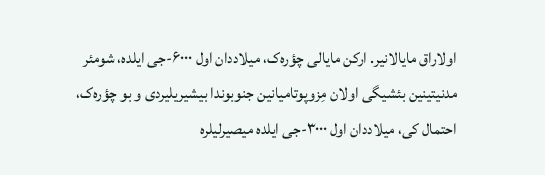اولاراق مایالانیر. ارکن مایالی چؤره‌ک، میلاددان اول ۶۰۰۰-جی ایلده، شومئر مدنیتینین بئشیگی اولان مِزوپوتامیا‌نین جنوبوندا بیشیریلیردی و بو چؤره‌ک، احتمال کی، میلاددان اول ۳۰۰۰-جی ایلده میصیرلیلره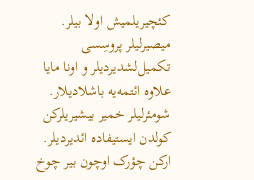کئچیریلمیش اولا بیلر. میصیرلیلر پروسِسی تکمیل‌لشدیردیلر و اونا مایا علاوه ائتمه‌یه باشلادیلار. شومئرلیلر خمیر بیشیریلرکن کولدن ایستیفاده ائدیردیلر. ارکن چؤرک اوچون بیر چوخ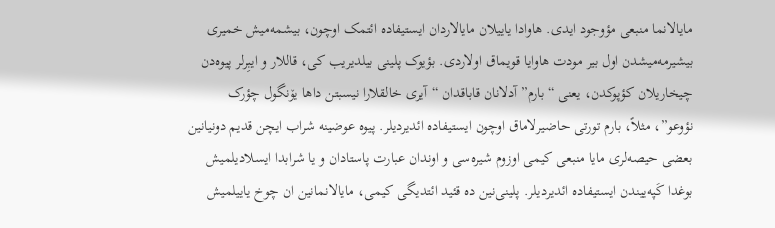مایالانما منبعی مؤوجود ایدی. هاوادا یاییلان مایالاردان ایستیفاده ائتمک اوچون، بیشمه‌میش خمیری بیشیرمه‌میشدن اول بیر مودت هاوایا قویماق اولاردی. بؤیوک پلینی بیلدیریب کی، قاللار و ایبِرلر پیوه‌دن چیخاریلان کؤپوکدن، یعنی “بارم” آدلانان قاباقدان “آیری خالقلارا نیسبتن داها یۆنگول چؤرک نؤوعو”، مثلاً، بارم تورتی حاضیرلاماق اوچون ایستیفاده ائدیردیلر. پیوه عوضینه شراب ایچن قدیم دونیانین بعضی حیصه‌لری مایا منبعی کیمی اوزوم شیره‌سی و اوندان عبارت پاستادان و یا شرابدا ایسلادیلمیش بوغدا کَپه‌ییندن ایستیفاده ائدیردیلر. پلینی‌نین ده قئید ائتدیگی کیمی، مایالانمانین ان چوخ یاییلمیش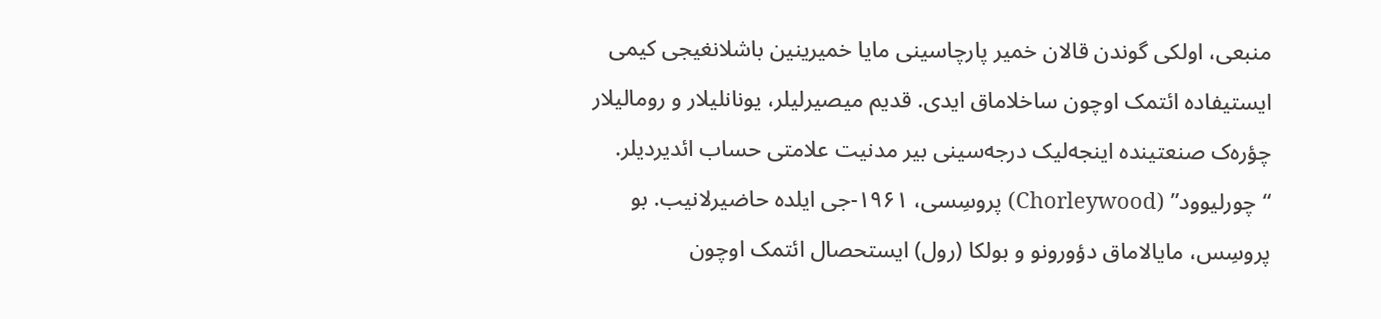منبعی، اولکی گوندن قالان خمیر پارچاسینی مایا خمیرینین باشلانغیجی کیمی ایستیفاده ائتمک اوچون ساخلاماق ایدی. قدیم میصیرلیلر، یونانلیلار و رومالیلار چؤره‌ک صنعتینده اینجه‌لیک درجه‌سینی بیر مدنیت علامتی حساب ائدیردیلر. “چورلیوود” (Chorleywood) پروسِسی، ۱۹۶۱-جی ایلده حاضیرلانیب. بو پروسِس، مایالاماق دؤورونو و بولکا (رول) ایستحصال ائتمک اوچون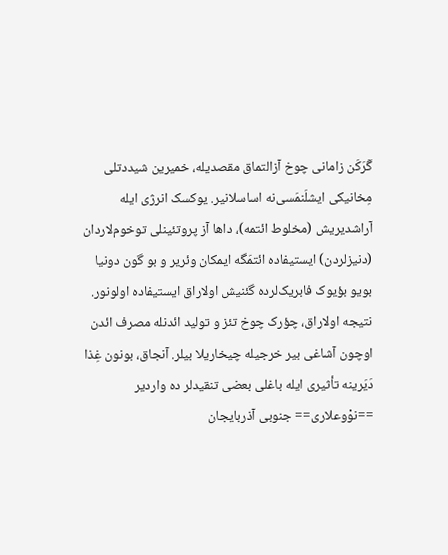گَرَکَن زامانی چوخ آزالتماق مقصدیله، خمیرین شیددتلی مِخانیکی ایشلَنمَسی‌نه اساسلانیر. یوکسک انرژی ایله آراشدیریش (مخلوط ائتمه)، داها آز پروتئینلی توخوم‌لاردان (دنیزلردن) ایستیفاده ائتمَگه ایمکان وئریر و بو گون دونیا بویو بؤیوک فابریک‌لرده گئنیش اولاراق ایستیفاده اولونور. نتیجه اولاراق، چؤرک چوخ تئز و تولید ائدنله مصرف ائدن اوچون آشاغی بیر خرجیله چیخاریلا بیلر. آنجاق، بونون غِذا دَیَرینه تأثیری ایله باغلی بعضی تنقیدلر ده واردیر ==نوْوعلاری== جنوبی آذربایجان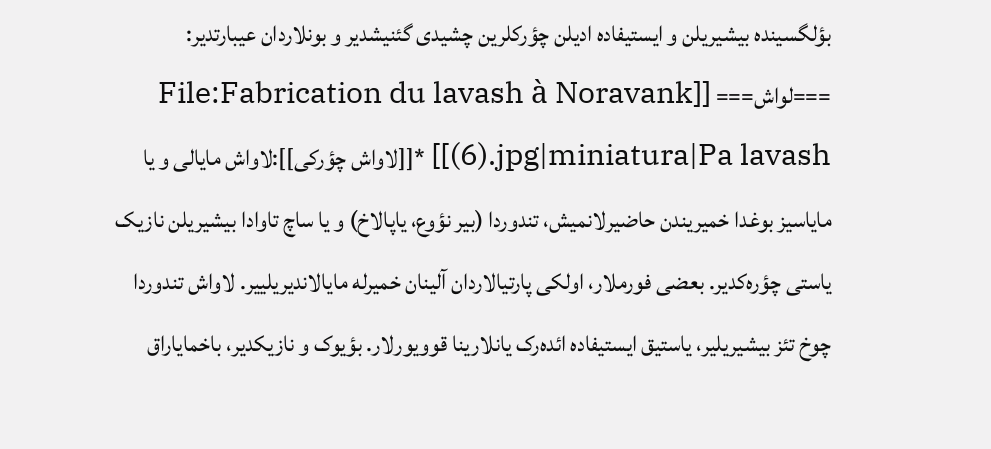بؤلگسینده بیشیریلن و ایستیفاده ادیلن چؤرکلرین چشیدی گئنیشدیر و بونلاردان عیبارتدیر: ===لواش=== [[File:Fabrication du lavash à Noravank (6).jpg|miniatura|Pa lavash]] *[[لاواش چؤرکی]]:لاواش مایالی و یا مایاسیز بوغدا خمیریندن حاضیرلانمیش، تندوردا (بیر نؤوع، یاپالاخ) و یا ساچ تاوادا بیشیریلن نازیک یاستی چؤره‌کدیر. بعضی فورملار، اولکی پارتیا‌لاردان آلینان خمیرله مایالاندیریلییر. لاواش تندوردا چوخ تئز بیشیریلیر، یاستیق ایستیفاده ائده‌رک یانلارینا قوویورلار. بؤیوک و نازیکدیر، باخمایاراق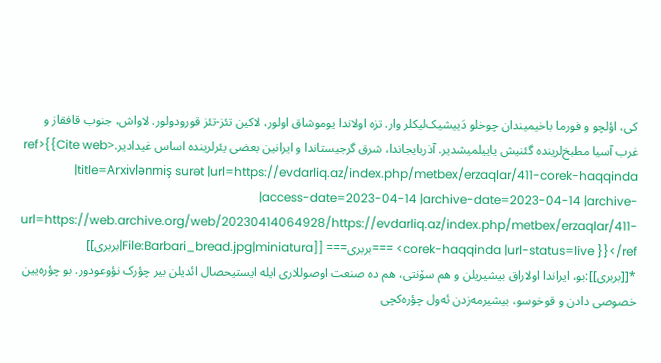کی، اؤلچو و فورما باخیمیندان چوخلو دَییشیک‌لیکلر وار. تزه اولاندا یوموشاق اولور، لاکین تئز-تئز قورودولور. لاواش، جنوب قافقاز و غرب آسیا مطبخ‌لرینده گئنیش یاییلمیشدیر. آذربایجاندا، شرق گرجیستاندا و ایرانین بعضی یئرلرینده اساس غیدادیر.<ref>{{Cite web |title=Arxivlənmiş surət |url=https://evdarliq.az/index.php/metbex/erzaqlar/411-corek-haqqinda |access-date=2023-04-14 |archive-date=2023-04-14 |archive-url=https://web.archive.org/web/20230414064928/https://evdarliq.az/index.php/metbex/erzaqlar/411-corek-haqqinda |url-status=live }}</ref> ===بربری=== [[File:Barbari_bread.jpg|miniatura|بربری]] *[[بربری]]:بو، ایراندا اولاراق بیشیریلن و هم سۆنتی، هم ده صنعت اوصوللاری ایله ایستیحصال ائدیلن بیر چؤرک نؤوعودور. بو چؤره‌یین خصوصی دادن و قوخوسو، بیشیرمەزدن ئەول چؤره‌کچی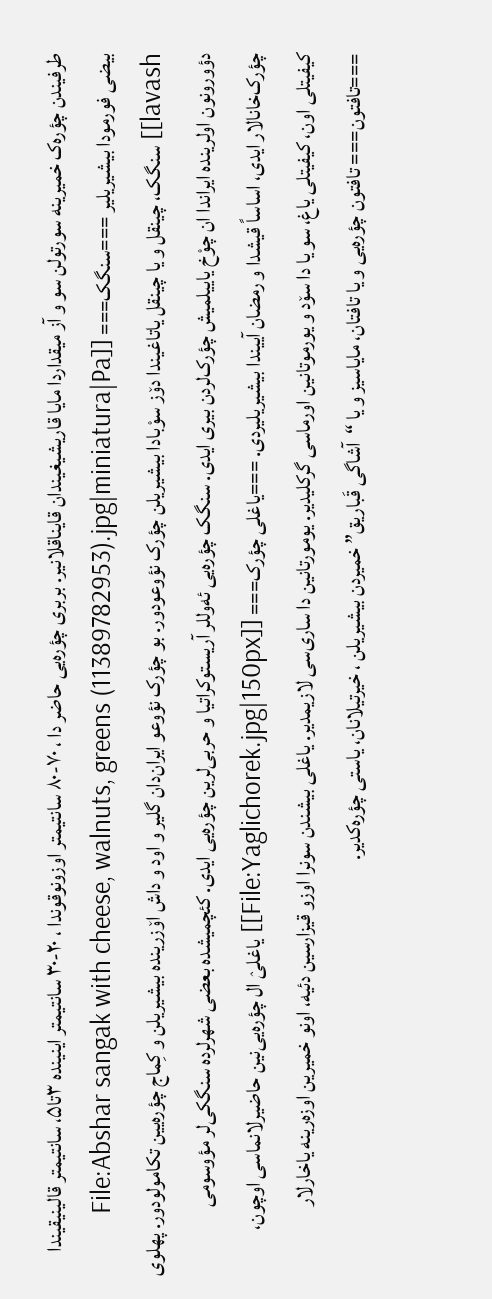طرفیندن چؤره‌ک خمیرینه سورتولن سو و آز میقداردا مایا قاریشیغیندان قایناقلانیر. بر‌بری چؤره‌یی حاضر دا ، ۷۰-۸۰ سانتیمتر اوزونوقوندا ، ۲۰-۳۰ سانتیمتر اينينده ۳تا۵، سانتیمتر قالینیقیندا بیضی فورمودا بیشیریلیر ===سنگک=== [[File:Abshar sangak with cheese, walnuts, greens (11389782953).jpg|miniatura|Pa lavash]] سنگک، چینقل و یا چینقل یاتاغیندا دۆز سوْبا‌دا بیشیریلن چؤرک نؤوعودور. بو چؤرک نؤوعو ایران‌دان گلیر و اود و داش اۆزرینده بیشیریلن و کِماج چؤره‌یین تکامولودور. پهلوی دؤورونون اولرینده ایراندا ان چوْخ یاییلمیش چؤرک‌لردن بیری ایدی. سنگک چؤره‌یی ئەوللر آریستوکراتیا و حربی‌لرین چؤره‌یی ایدی. کئچمیشده بعضی شهرلرده سنگکی‌لر مؤوسومی چؤرک‌خانالار ایدی، اساساً قیشدا و رمضان آییندا بیشیریلیردی. ===یاغلی چؤرک=== [[File:Yaglichorek.jpg|150px]] یاغلیٛ ال چؤره‌یی‌نین حاضیرلانماسی اوچون، کیفیتلی اون، کیفیتلی یاغ، سو یا دا سۆد و یورموتانین اورماسی گرکلیدیر. یومورتانین دا ساری‌سی لازیمدیر. یاغلی بیشندن سونرا اوزو قیزارسین دئیه، اونو خمیرین اوزه‌رینه یاخارلار ===تافتون=== تافتون چؤره‌یی و یا تافتان، مایاسیز و یا “آشاگی قَباریق” خمیردن بیشیریلن ، خیرتيلانان، یاستی چؤره‌کدیر.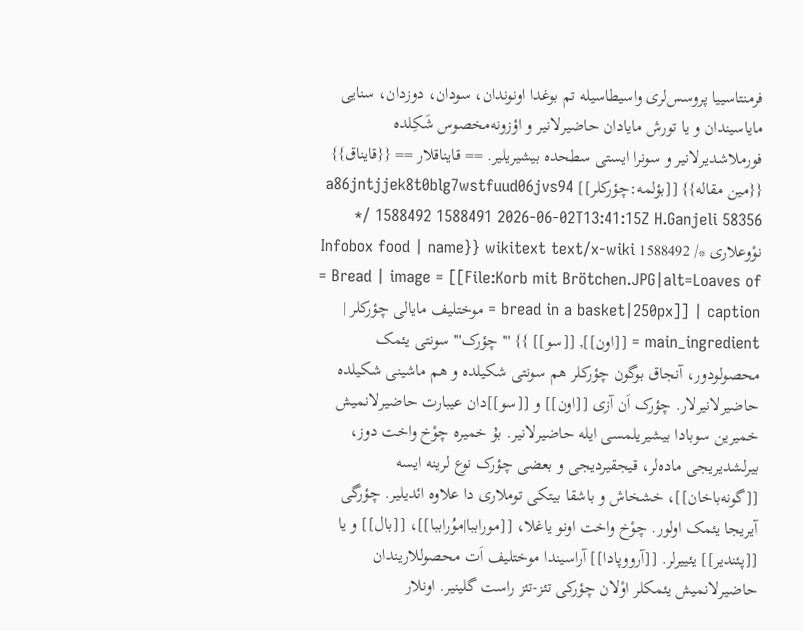فرمنتاسییا پروسس‌لری واسیطاسیله تم بوغدا اونوندان، سودان، دوزدان، سنایی مایاسیندان و یا تورش مایادان حاضیرلانیر و اؤزونه‌مخصوس شَکِلده فورملاشدیرلانیر و سونرا ایستی سطحده بیشیریلیر. == قایناقلار == {{قایناق}} {{مین مقاله}} [[بؤلمه:چؤرکلر]] a86jntjjek8t0blg7wstfuud06jvs94 1588492 1588491 2026-06-02T13:41:15Z H.Ganjeli 58356 /* نوْوعلاری */ 1588492 wikitext text/x-wiki {{Infobox food | name = Bread | image = [[File:Korb mit Brötchen.JPG|alt=Loaves of bread in a basket|250px]] | caption = موختلیف مایالی چؤرکلر | main_ingredient = [[اون]], [[سو]] }} '''چؤرک''' سونتی یئمک محصولودور، آنجاق بوگون چؤرکلر هم سونتی شکیلده و هم ماشینی شکیلده حاضیرلانیرلار. چؤرک اَن آزی [[اون]] و [[سو]]دان عیبارت حاضیرلانمیش خمیرین سوبادا بیشیریلمسی ایله حاضیرلانیر. بۇ خمیره چوْخ واخت دوز، بیرلشدیریجی ماده‌لر، قیجقیردیجی و بعضی چؤرک نوع لرینه ایسه [[گونه‌باخان]]، خشخاش و باشقا بیتکی توملاری دا علاوه ائدیلیر. چؤرگی آیریجا یئمک اولور. چوْخ واخت اونو یاغلا، [[موراببا|موُراببا]]، [[بال]] و یا [[پئندیر]] یئییرلر. [[آرووپادا]] آراسیندا موختلیف اَت محصوللاریندان حاضیرلانمیش یئمکلر اوْلان چؤرکی تئز-تئز راست گلینیر. اونلار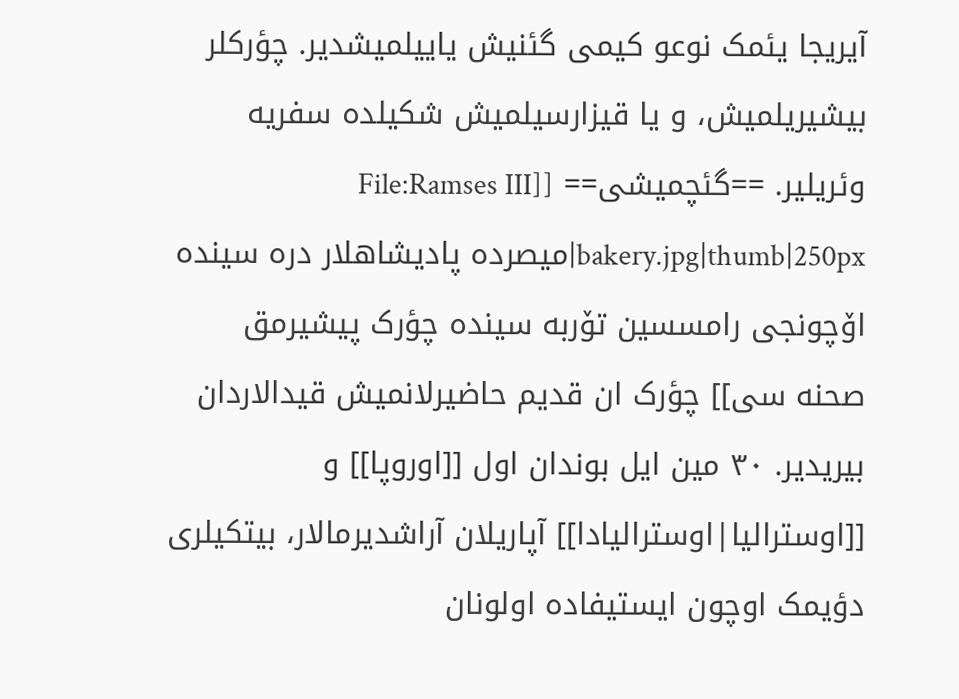آیریجا یئمک نوعو کیمی گئنیش یاییلمیشدیر. چؤرکلر بیشیریلمیش، و یا قیزارسیلمیش شکیلده سفریه وئریلیر. ==گئچمیشی== [[File:Ramses III bakery.jpg|thumb|250px|میصرده پادیشاهلار دره سینده اۆچونجی رامسسین تۆربه سینده چؤرک پیشیرمق صحنه سی]] چؤرک ان قدیم حاضیرلانمیش قیدالاردان بیریدیر. ۳۰ مین ایل بوندان اول [[اوروپا]] و [[اوسترالیا|اوسترالیادا]] آپاریلان آراشدیرمالار، بیتکیلری دؤیمک اوچون ایستیفاده اولونان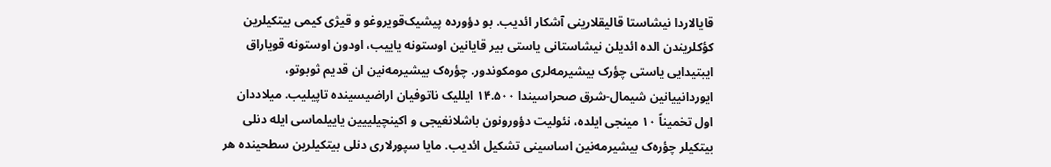قایالاردا نیشاستا قالیقلارینی آشکار ائدیب. بو دؤورده پیشیک‌قویروغو و قیژی کیمی بیتکیلرین کؤکلریندن الده ائدیلن نیشاستانی یاستی بیر قایانین اوستونه یاییب، اودون اوستونه قویاراق ایبتیدایی یاستی چؤرک بیشیرمه‌لری مومکوندور. چؤره‌ک بیشیرمه‌نین ان قدیم ثوبوتو، ایوردانییانین شیمال-شرق صحراسیندا ۱۴.۵۰۰ ایللیک ناتوفیان اراضیسینده تاپیلیب. میلاددان اول تخمیناً ۱۰ مینجی ایلده، نئولیت دؤورونون باشلانغیجی و اکینچیلییین یاییلماسی ایله دنلی بیتکیلر چؤره‌ک بیشیرمه‌نین اساسینی تشکیل ائدیب. مایا سپورلاری دنلی بیتکیلرین سطحینده هر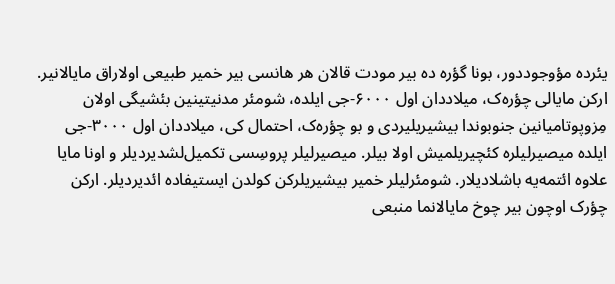یئرده مؤوجوددور، بونا گؤره ده بیر مودت قالان هر هانسی بیر خمیر طبیعی اولاراق مایالانیر. ارکن مایالی چؤره‌ک، میلاددان اول ۶۰۰۰-جی ایلده، شومئر مدنیتینین بئشیگی اولان مِزوپوتامیا‌نین جنوبوندا بیشیریلیردی و بو چؤره‌ک، احتمال کی، میلاددان اول ۳۰۰۰-جی ایلده میصیرلیلره کئچیریلمیش اولا بیلر. میصیرلیلر پروسِسی تکمیل‌لشدیردیلر و اونا مایا علاوه ائتمه‌یه باشلادیلار. شومئرلیلر خمیر بیشیریلرکن کولدن ایستیفاده ائدیردیلر. ارکن چؤرک اوچون بیر چوخ مایالانما منبعی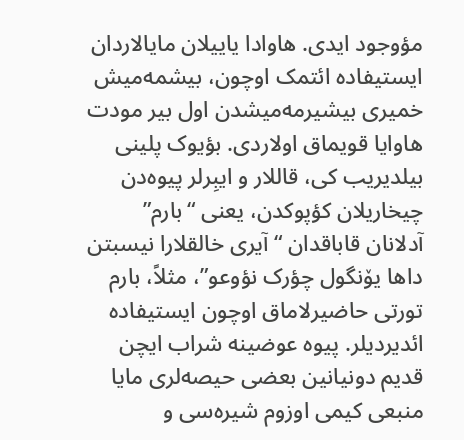مؤوجود ایدی. هاوادا یاییلان مایالاردان ایستیفاده ائتمک اوچون، بیشمه‌میش خمیری بیشیرمه‌میشدن اول بیر مودت هاوایا قویماق اولاردی. بؤیوک پلینی بیلدیریب کی، قاللار و ایبِرلر پیوه‌دن چیخاریلان کؤپوکدن، یعنی “بارم” آدلانان قاباقدان “آیری خالقلارا نیسبتن داها یۆنگول چؤرک نؤوعو”، مثلاً، بارم تورتی حاضیرلاماق اوچون ایستیفاده ائدیردیلر. پیوه عوضینه شراب ایچن قدیم دونیانین بعضی حیصه‌لری مایا منبعی کیمی اوزوم شیره‌سی و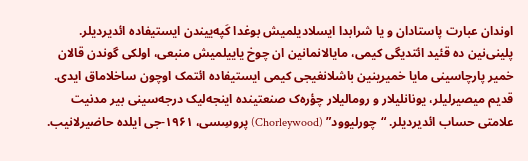اوندان عبارت پاستادان و یا شرابدا ایسلادیلمیش بوغدا کَپه‌ییندن ایستیفاده ائدیردیلر. پلینی‌نین ده قئید ائتدیگی کیمی، مایالانمانین ان چوخ یاییلمیش منبعی، اولکی گوندن قالان خمیر پارچاسینی مایا خمیرینین باشلانغیجی کیمی ایستیفاده ائتمک اوچون ساخلاماق ایدی. قدیم میصیرلیلر، یونانلیلار و رومالیلار چؤره‌ک صنعتینده اینجه‌لیک درجه‌سینی بیر مدنیت علامتی حساب ائدیردیلر. “چورلیوود” (Chorleywood) پروسِسی، ۱۹۶۱-جی ایلده حاضیرلانیب.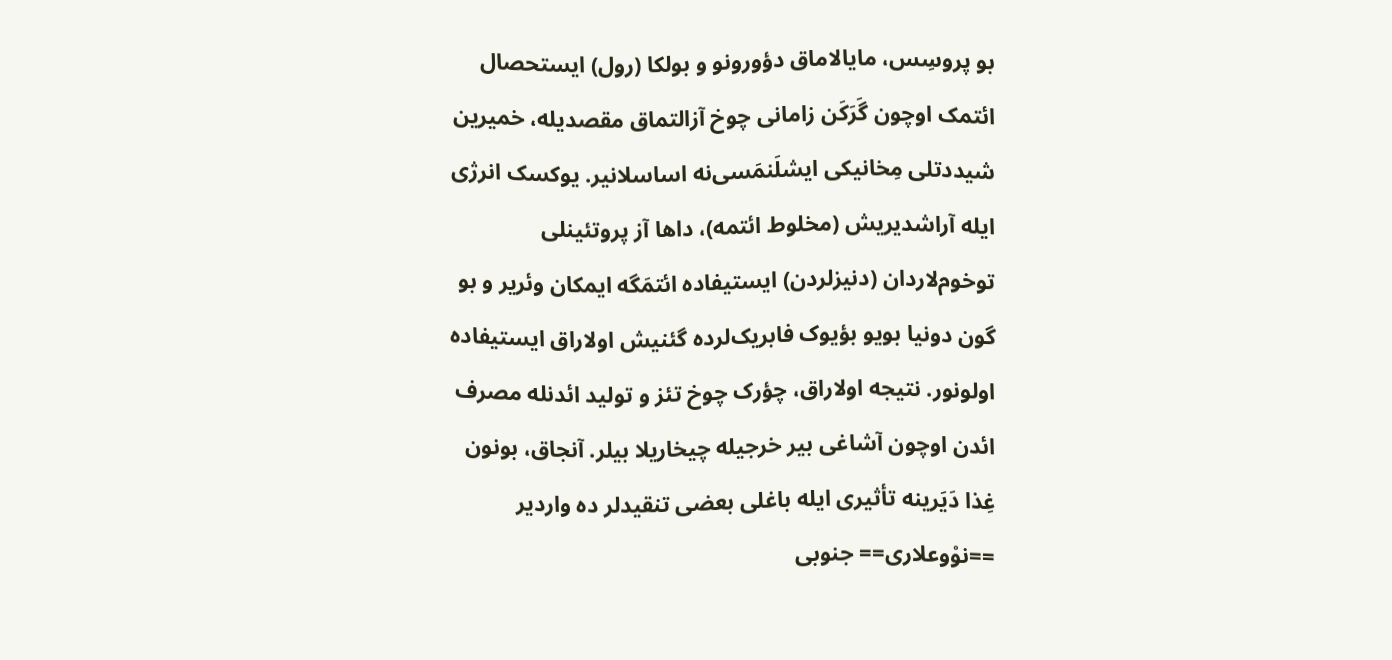بو پروسِس، مایالاماق دؤورونو و بولکا (رول) ایستحصال ائتمک اوچون گَرَکَن زامانی چوخ آزالتماق مقصدیله، خمیرین شیددتلی مِخانیکی ایشلَنمَسی‌نه اساسلانیر. یوکسک انرژی ایله آراشدیریش (مخلوط ائتمه)، داها آز پروتئینلی توخوم‌لاردان (دنیزلردن) ایستیفاده ائتمَگه ایمکان وئریر و بو گون دونیا بویو بؤیوک فابریک‌لرده گئنیش اولاراق ایستیفاده اولونور. نتیجه اولاراق، چؤرک چوخ تئز و تولید ائدنله مصرف ائدن اوچون آشاغی بیر خرجیله چیخاریلا بیلر. آنجاق، بونون غِذا دَیَرینه تأثیری ایله باغلی بعضی تنقیدلر ده واردیر ==نوْوعلاری== جنوبی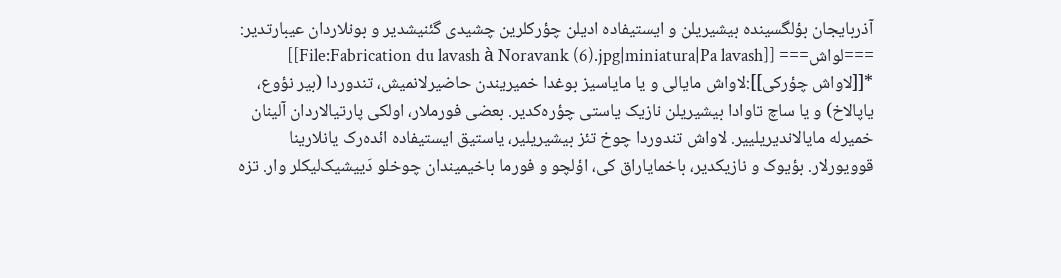آذربایجان بؤلگسینده بیشیریلن و ایستیفاده ادیلن چؤرکلرین چشیدی گئنیشدیر و بونلاردان عیبارتدیر: ===لواش=== [[File:Fabrication du lavash à Noravank (6).jpg|miniatura|Pa lavash]] *[[لاواش چؤرکی]]:لاواش مایالی و یا مایاسیز بوغدا خمیریندن حاضیرلانمیش، تندوردا (بیر نؤوع، یاپالاخ) و یا ساچ تاوادا بیشیریلن نازیک یاستی چؤره‌کدیر. بعضی فورملار، اولکی پارتیا‌لاردان آلینان خمیرله مایالاندیریلییر. لاواش تندوردا چوخ تئز بیشیریلیر، یاستیق ایستیفاده ائده‌رک یانلارینا قوویورلار. بؤیوک و نازیکدیر، باخمایاراق کی، اؤلچو و فورما باخیمیندان چوخلو دَییشیک‌لیکلر وار. تزه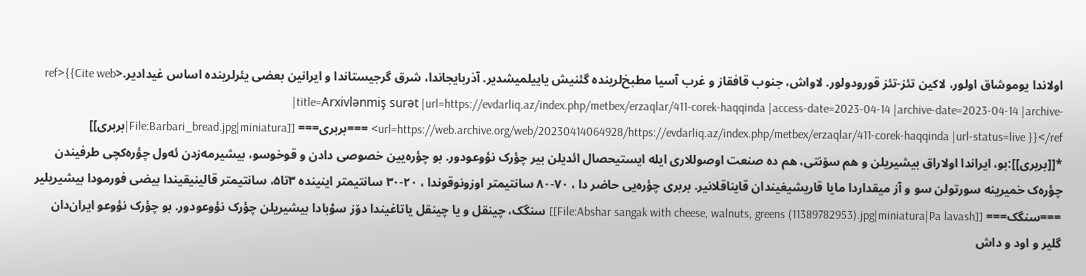اولاندا یوموشاق اولور، لاکین تئز-تئز قورودولور. لاواش، جنوب قافقاز و غرب آسیا مطبخ‌لرینده گئنیش یاییلمیشدیر. آذربایجاندا، شرق گرجیستاندا و ایرانین بعضی یئرلرینده اساس غیدادیر.<ref>{{Cite web |title=Arxivlənmiş surət |url=https://evdarliq.az/index.php/metbex/erzaqlar/411-corek-haqqinda |access-date=2023-04-14 |archive-date=2023-04-14 |archive-url=https://web.archive.org/web/20230414064928/https://evdarliq.az/index.php/metbex/erzaqlar/411-corek-haqqinda |url-status=live }}</ref> ===بربری=== [[File:Barbari_bread.jpg|miniatura|بربری]] *[[بربری]]:بو، ایراندا اولاراق بیشیریلن و هم سۆنتی، هم ده صنعت اوصوللاری ایله ایستیحصال ائدیلن بیر چؤرک نؤوعودور. بو چؤره‌یین خصوصی دادن و قوخوسو، بیشیرمەزدن ئەول چؤره‌کچی طرفیندن چؤره‌ک خمیرینه سورتولن سو و آز میقداردا مایا قاریشیغیندان قایناقلانیر. بر‌بری چؤره‌یی حاضر دا ، ۷۰-۸۰ سانتیمتر اوزونوقوندا ، ۲۰-۳۰ سانتیمتر اينينده ۳تا۵، سانتیمتر قالینیقیندا بیضی فورمودا بیشیریلیر ===سنگک=== [[File:Abshar sangak with cheese, walnuts, greens (11389782953).jpg|miniatura|Pa lavash]] سنگک، چینقل و یا چینقل یاتاغیندا دۆز سوْبا‌دا بیشیریلن چؤرک نؤوعودور. بو چؤرک نؤوعو ایران‌دان گلیر و اود و داش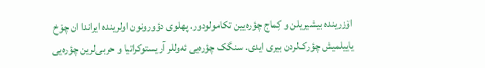اۆزرینده بیشیریلن و کِماج چؤره‌یین تکامولودور. پهلوی دؤورونون اولرینده ایراندا ان چوْخ یاییلمیش چؤرک‌لردن بیری ایدی. سنگک چؤره‌یی ئەوللر آریستوکراتیا و حربی‌لرین چؤره‌یی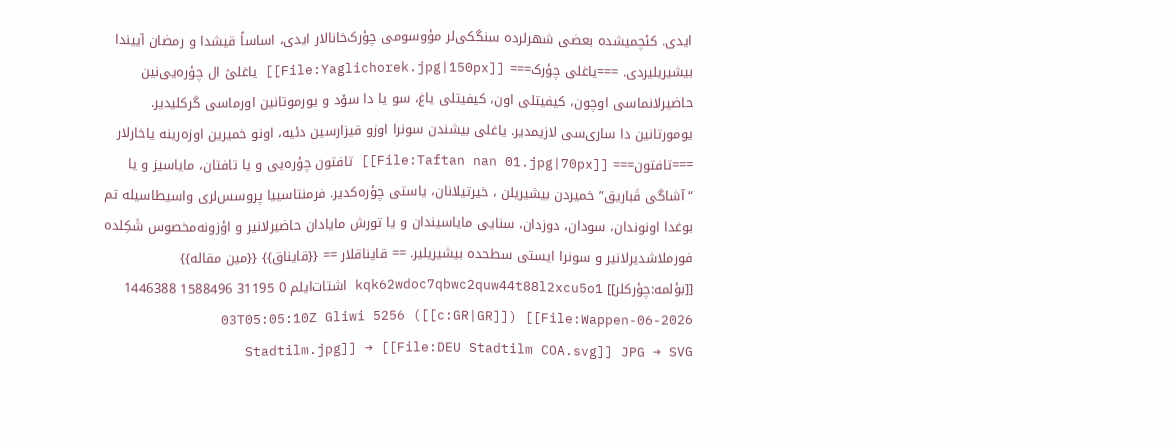ایدی. کئچمیشده بعضی شهرلرده سنگکی‌لر مؤوسومی چؤرک‌خانالار ایدی، اساساً قیشدا و رمضان آییندا بیشیریلیردی. ===یاغلی چؤرک=== [[File:Yaglichorek.jpg|150px]] یاغلیٛ ال چؤره‌یی‌نین حاضیرلانماسی اوچون، کیفیتلی اون، کیفیتلی یاغ، سو یا دا سۆد و یورموتانین اورماسی گرکلیدیر. یومورتانین دا ساری‌سی لازیمدیر. یاغلی بیشندن سونرا اوزو قیزارسین دئیه، اونو خمیرین اوزه‌رینه یاخارلار ===تافتون=== [[File:Taftan nan 01.jpg|70px]] تافتون چؤره‌یی و یا تافتان، مایاسیز و یا “آشاگی قَباریق” خمیردن بیشیریلن ، خیرتيلانان، یاستی چؤره‌کدیر. فرمنتاسییا پروسس‌لری واسیطاسیله تم بوغدا اونوندان، سودان، دوزدان، سنایی مایاسیندان و یا تورش مایادان حاضیرلانیر و اؤزونه‌مخصوس شَکِلده فورملاشدیرلانیر و سونرا ایستی سطحده بیشیریلیر. == قایناقلار == {{قایناق}} {{مین مقاله}} [[بؤلمه:چؤرکلر]] kqk62wdoc7qbwc2quw44t88l2xcu5o1 اشتات‌ایلم 0 31195 1588496 1446388 2026-06-03T05:05:10Z Gliwi 5256 ([[c:GR|GR]]) [[File:Wappen Stadtilm.jpg]] → [[File:DEU Stadtilm COA.svg]] JPG → SVG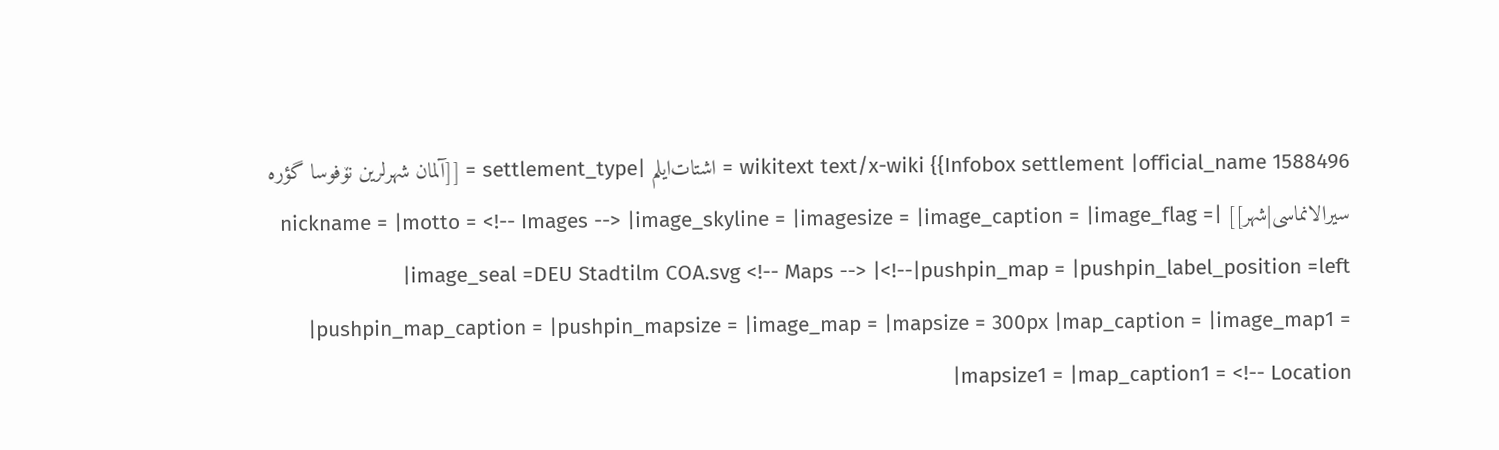1588496 wikitext text/x-wiki {{Infobox settlement |official_name = اشتات‌ایلم |settlement_type = [[آلمان شهرلرین نۆفوسا گؤره سیرالانماسی|شهر]] |nickname = |motto = <!-- Images --> |image_skyline = |imagesize = |image_caption = |image_flag = |image_seal =DEU Stadtilm COA.svg <!-- Maps --> |<!--|pushpin_map = |pushpin_label_position =left |pushpin_map_caption = |pushpin_mapsize = |image_map = |mapsize = 300px |map_caption = |image_map1 = |mapsize1 = |map_caption1 = <!-- Location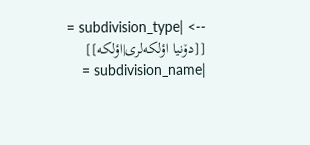--> |subdivision_type = [[دۆنیا اؤلکه‌لری‌|اؤلکه‌]] |subdivision_name =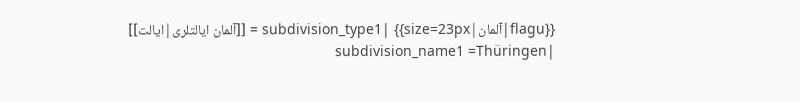{{flagu|آلمان|size=23px}} |subdivision_type1 = [[آلمان ایالتلری|ایالت]] |subdivision_name1 =Thüringen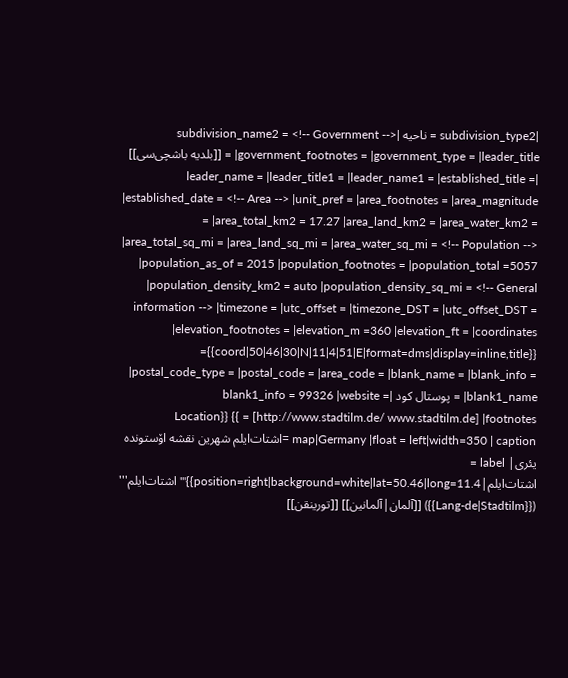|subdivision_type2 = ناحیه |subdivision_name2 = <!-- Government --> |government_footnotes = |government_type = |leader_title = [[بلدیه باشچی‌سی]] |leader_name = |leader_title1 = |leader_name1 = |established_title = |established_date = <!-- Area --> |unit_pref = |area_footnotes = |area_magnitude = |area_total_km2 = 17.27 |area_land_km2 = |area_water_km2 = |area_total_sq_mi = |area_land_sq_mi = |area_water_sq_mi = <!-- Population --> |population_as_of = 2015 |population_footnotes = |population_total =5057 |population_density_km2 = auto |population_density_sq_mi = <!-- General information --> |timezone = |utc_offset = |timezone_DST = |utc_offset_DST = |elevation_footnotes = |elevation_m =360 |elevation_ft = |coordinates ={{coord|50|46|30|N|11|4|51|E|format=dms|display=inline,title}} |postal_code_type = |postal_code = |area_code = |blank_name = |blank_info = |blank1_name = پوستال کود |blank1_info = 99326 |website = [http://www.stadtilm.de/ www.stadtilm.de] |footnotes = }} {{Location map|Germany |float = left|width=350 | caption =اشتات‌ایلم شهرین نقشه اۆستونده یئری| label = اشتات‌ایلم|position=right|background=white|lat=50.46|long=11.4}}'''اشتات‌ایلم''' ({{Lang-de|Stadtilm}}) [[آلمان|آلمانین]] [[تورینقن]]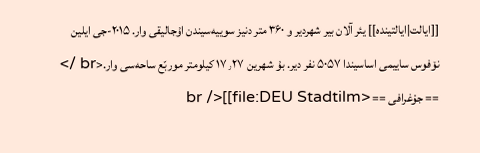[[ایالت|ایالتینده]] یئر آلان بیر شهردیر و ۳۶۰ متر دنیز سوییه‌سیندن اۇجالیقی وار. ۲۰۱۵-جی ایلين نۆفوس ساییمی اساسیندا ۵۰۵۷ نفر دیر. بۇ شهرین ۱۷٫۲۷ کیلومتر موربّع ساحه‌سی وار.<br /> == جوْغرافی == <br />[[file:DEU Stadtilm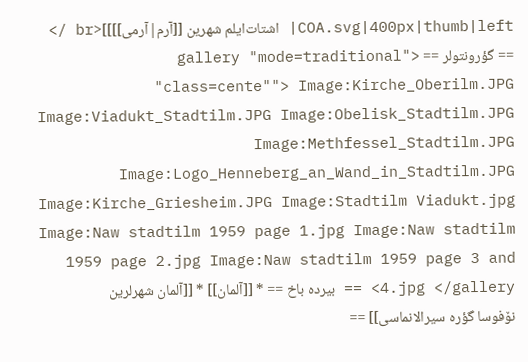COA.svg|400px|thumb|left| اشتات‌ایلم شهرین [[آرم|آرمی]]]]<br /> == گؤرونتولر == <gallery "mode=traditional" "class=cente""> Image:Kirche_Oberilm.JPG Image:Viadukt_Stadtilm.JPG Image:Obelisk_Stadtilm.JPG Image:Methfessel_Stadtilm.JPG Image:Logo_Henneberg_an_Wand_in_Stadtilm.JPG Image:Kirche_Griesheim.JPG Image:Stadtilm Viadukt.jpg Image:Naw stadtilm 1959 page 1.jpg Image:Naw stadtilm 1959 page 2.jpg Image:Naw stadtilm 1959 page 3 and 4.jpg </gallery> == بیرده باخ == * [[آلمان]] * [[آلمان شهرلرین نۆفوسا گؤره سیرالانماسی]] ==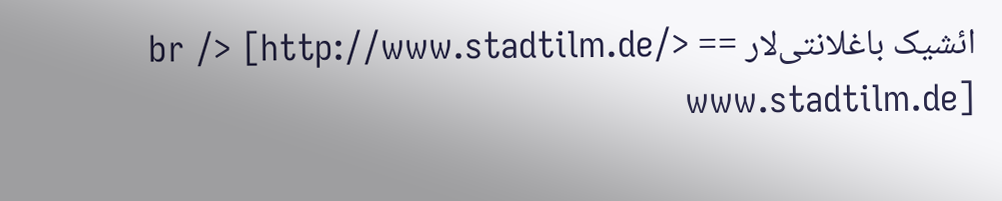ائشیک باغلانتی‌لار == <br /> [http://www.stadtilm.de/ www.stadtilm.de]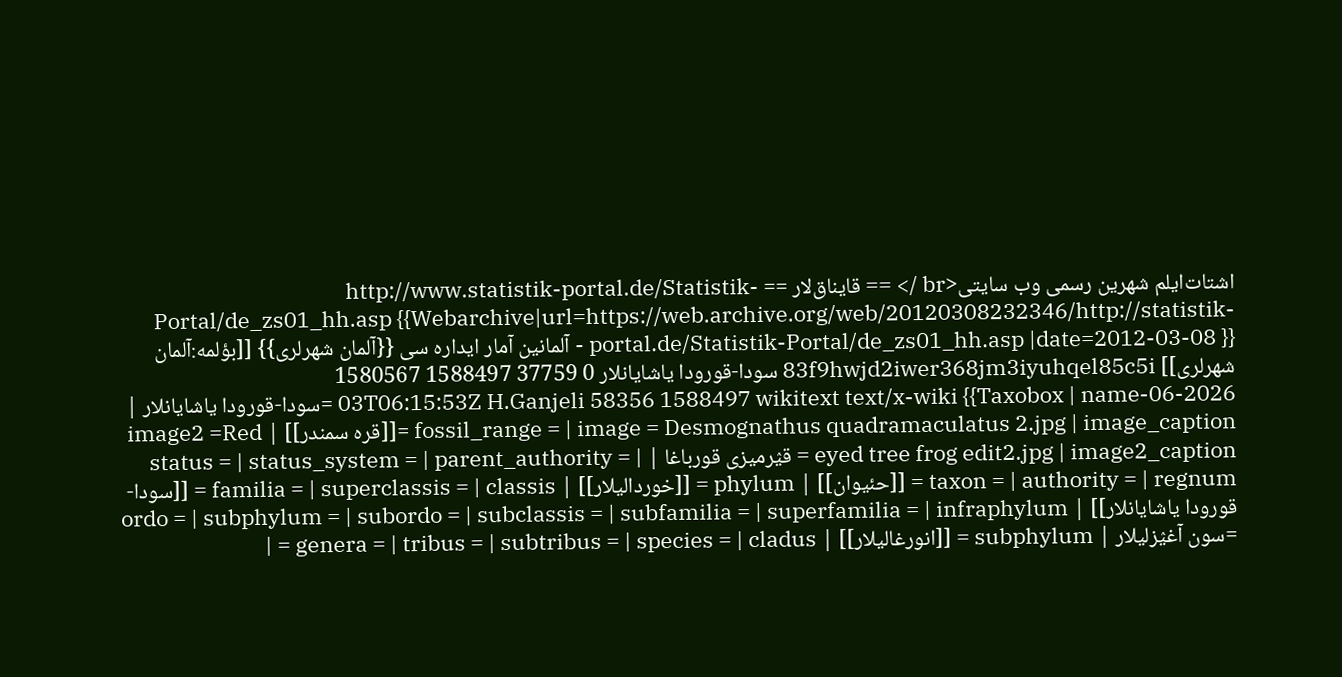اشتات‌ایلم شهرین رسمی وب سایتی<br /> == قایناق‌لار == http://www.statistik-portal.de/Statistik-Portal/de_zs01_hh.asp {{Webarchive|url=https://web.archive.org/web/20120308232346/http://statistik-portal.de/Statistik-Portal/de_zs01_hh.asp |date=2012-03-08 }} - آلمانین آمار ایداره سی {{آلمان شهرلری}} [[بؤلمه:آلمان شهرلری]] 83f9hwjd2iwer368jm3iyuhqel85c5i سودا-قورودا یاشایانلار 0 37759 1588497 1580567 2026-06-03T06:15:53Z H.Ganjeli 58356 1588497 wikitext text/x-wiki {{Taxobox | name =سودا-قورودا یاشایانلار | fossil_range = | image = Desmognathus quadramaculatus 2.jpg | image_caption =[[قره سمندر]] | image2 =Red eyed tree frog edit2.jpg | image2_caption = قؽرمیزی قورباغا | status = | status_system = | parent_authority = | taxon = | authority = | regnum = [[حئیوان]] | phylum = [[خوردالیلار]] | familia = | superclassis = | classis = [[سودا-قورودا یاشایانلار]] | ordo = | subphylum = | subordo = | subclassis = | subfamilia = | superfamilia = | infraphylum =سون آغؽزلیلار | subphylum = [[انورغالیلار]] | genera = | tribus = | subtribus = | species = | cladus = |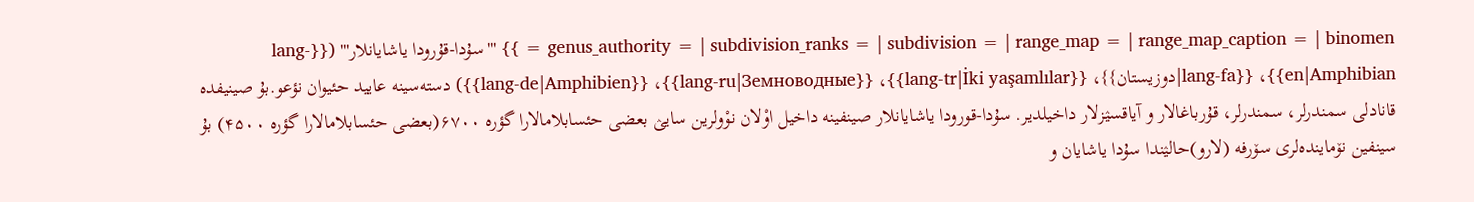genus_authority = | subdivision_ranks = | subdivision = | range_map = | range_map_caption = | binomen = }} '''سۇدا-قۇرودا یاشایانلار''' ({{lang-en|Amphibian}}، {{lang-fa|دوزیستان}}، {{lang-tr|İki yaşamlılar}}، {{lang-ru|Земноводные}}، {{lang-de|Amphibien}}) دسته‌سینه عایید حئیوان نؤعو.بۇ صینیفده قانادلی سمندرلر، سمندرلر، قۇرباغالار و آیاقسؽزلار داخیلدیر. سۇدا-قورودا یاشایانلار صینفینه داخیل اوْلان نوْولرین سایؽ بعضی حئسابلامالارا گؤره ۶۷۰۰(بعضی حئسابلامالارا گؤره ۴۵۰۰) بۇ سینفین نۆماینده‌لری سۆرفه (لارو)حالؽندا سۇدا یاشایان و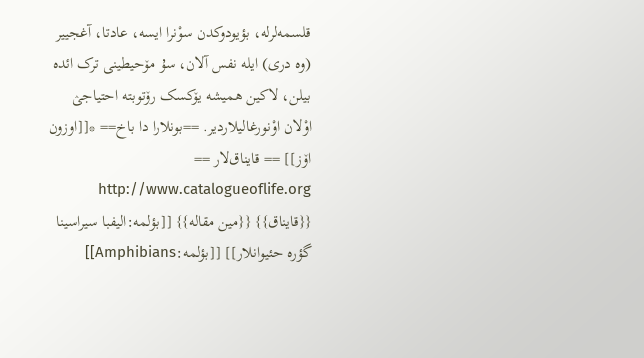قلسمه‌لرله‌، بؤیودوکدن سوْنرا ایسه‌، عادتا، آغجییر (وه دری) ایله نفس آلان، سۇ مۆحیطینی ترک ائده بیلن، لاکین همیشه یۆکسک رۆتوبته احتیاجؽ اوْلان اوْنورغالیلاردیر. ==بونلارا دا باخ== *[[اوزون اۆز]] == قایناق‌لار == http://www.catalogueoflife.org {{قایناق}} {{مین مقاله}} [[بؤلمه:الیفبا سیراسینا گؤره حئیوانلار]] [[بؤلمه:Amphibians]]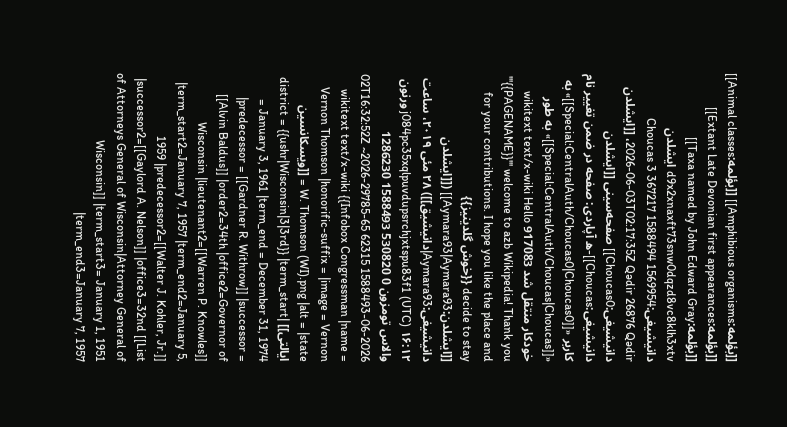[[بؤلمه:Amphibious organisms]] [[بؤلمه:Animal classes]] [[بؤلمه:Extant Late Devonian first appearances]] [[بؤلمه:Taxa named by John Edward Gray]] d9x2xnaxft73snw0dqzd8vc8klh3xtv ایشلدن دانیشیغی:Choucas 3 367217 1588494 1569954 2026-06-03T02:17:35Z Qədir 26876 Qədir، [[ایشلدن دانیشیغی:Choucas0]] صفحه‌سینی [[ایشلدن دانیشیغی:Choucas]]-ه آپاردی: صفحه در ضمن تغییر نام کاربر «[[Special:CentralAuth/Choucas0|Choucas0]]» به «[[Special:CentralAuth/Choucas|Choucas]]» به طور خودکار منتقل شد 917083 wikitext text/x-wiki Hello '''{{PAGENAME}}''' welcome to azb Wikipedia! Thank you for your contributions. I hope you like the place and decide to stay {{خوش گلدینیز}} [[ایشلدن:Aymara93|Aymara93]] ([[ایشلدن دانیشیغی:Aymara93|دانیشیق]]) ۲۸ مئی ۲۰۱۹، ساعت ۱۶:۱۲ (UTC) j084pc35xqlpuvdupsrchjxtspu83f1 ورنون والاس تومزون 0 530820 1588493 1286230 2026-06-02T16:32:52Z ~2026-29785-65 62315 1588493 wikitext text/x-wiki {{Infobox Congressman |name = Vernon Thomson |honorific-suffix = |image = Vernon W. Thomson (WI).png |alt = |state = [[ویسکانسین ایالتی]] |district = {{ushr|Wisconsin|3|3rd}} |term_start = January 3, 1961 |term_end = December 31, 1974 |predecessor = [[Gardner R. Withrow]] |successor = [[Alvin Baldus]] |order2=34th |office2=Governor of Wisconsin |lieutenant2=[[Warren P. Knowles]] |term_start2=January 7, 1957 |term_end2=January 5, 1959 |predecessor2=[[Walter J. Kohler, Jr.]] |successor2=[[Gaylord A. Nelson]] |office3=32nd [[List of Attorneys General of Wisconsin|Attorney General of Wisconsin]] |term_start3= January 1, 1951 |term_end3=January 7, 1957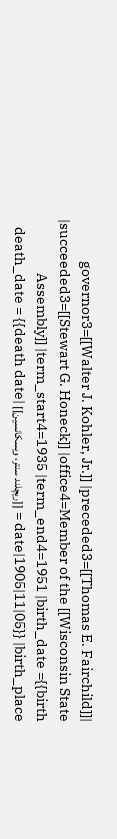|governor3=[[Walter J. Kohler, Jr.]] |preceded3=[[Thomas E. Fairchild]] |succeeded3=[[Stewart G. Honeck]] |office4=Member of the [[Wisconsin State Assembly]] |term_start4=1935 |term_end4=1951 |birth_date ={{birth date|1905|11|05}} |birth_place = [[ریچلند سنتر، ویسکانسین]] |death_date = {{death date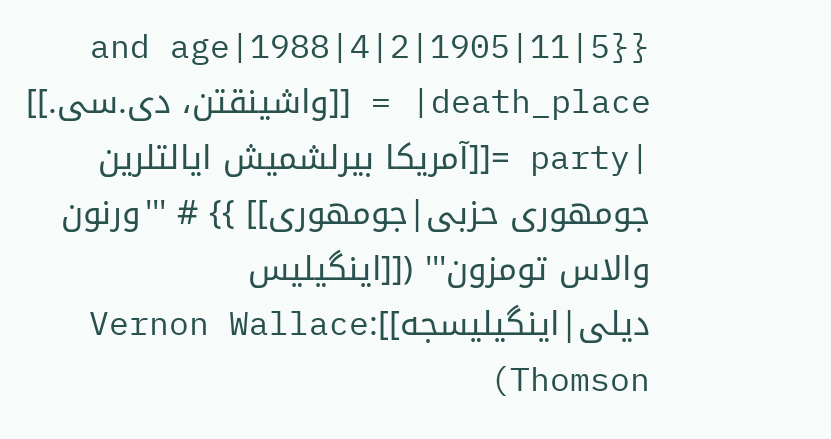and age|1988|4|2|1905|11|5}} |death_place = [[واشینقتن، دی.سی.]] |party =[[آمریکا بیرلشمیش ایالتلرین جومهوری حزبی|جومهوری]] }} # '''ورنون والاس تومزون''' ([[اینگیلیس دیلی|اینگیلیسجه]]:Vernon Wallace Thomson)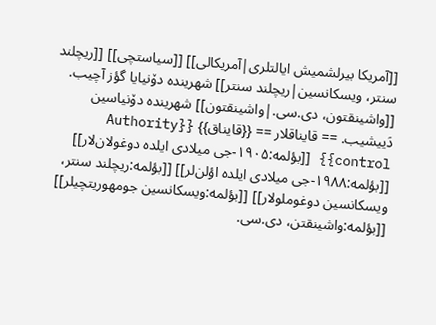[[آمریکا بیرلشمیش ایالتلری|آمریکالی]] [[سیاستچی]] [[ریچلند سنتر، ویسکانسین|ریچلند سنتر]] شهرینده دۆنیایا گؤز آچیب. [[واشینقتون، دی.سی.|واشینقتون]] شهرینده دۆنیاسین دَییشیب. == قایناقلار == {{قایناق}} {{Authority control}} [[بؤلمه:۱۹۰۵-جی میلادی ایلده دوغولان‌لار]] [[بؤلمه:۱۹۸۸-جی میلادی ایلده اؤلن‌لر]] [[بؤلمه:ریچلند سنتر، ویسکانسین دوغوملولار]] [[بؤلمه:ویسکانسین جومهوریتچیلر]] [[بؤلمه:واشینقتن، دی.سی.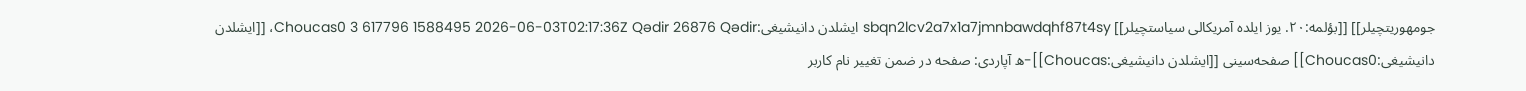جومهوریتچیلر]] [[بؤلمه:۲۰. یوز ایلده آمریکالی سیاستچیلر]] sbqn2lcv2a7x1a7jmnbawdqhf87t4sy ایشلدن دانیشیغی:Choucas0 3 617796 1588495 2026-06-03T02:17:36Z Qədir 26876 Qədir، [[ایشلدن دانیشیغی:Choucas0]] صفحه‌سینی [[ایشلدن دانیشیغی:Choucas]]-ه آپاردی: صفحه در ضمن تغییر نام کاربر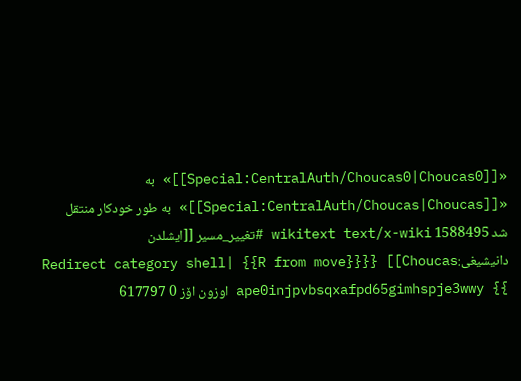«[[Special:CentralAuth/Choucas0|Choucas0]]» به «[[Special:CentralAuth/Choucas|Choucas]]» به طور خودکار منتقل شد 1588495 wikitext text/x-wiki #تغییر_مسیر [[ایشلدن دانیشیغی:Choucas]] {{Redirect category shell| {{R from move}} }} ape0injpvbsqxafpd65gimhspje3wwy اوزون اۆز 0 617797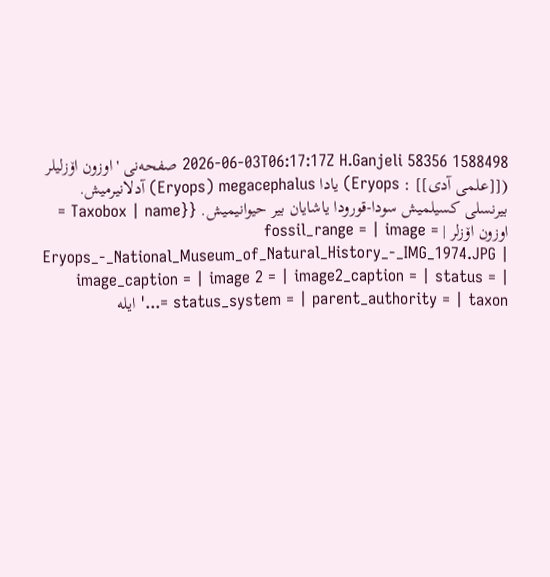1588498 2026-06-03T06:17:17Z H.Ganjeli 58356 صفحه‌‌نی ' اوزون اۆزلیلر ([[علمی آدی]] : Eryops) یادا Eryops) megacephalus) آدلانیرمیش. بیرنسلی کسیلمیش سودا-قورودا یاشایان بیر حیوانیمیش. {{Taxobox | name = اوزون اۆزلر | fossil_range = | image = Eryops_-_National_Museum_of_Natural_History_-_IMG_1974.JPG | image_caption = | image 2 = | image2_caption = | status = | status_system = | parent_authority = | taxon =...' ایله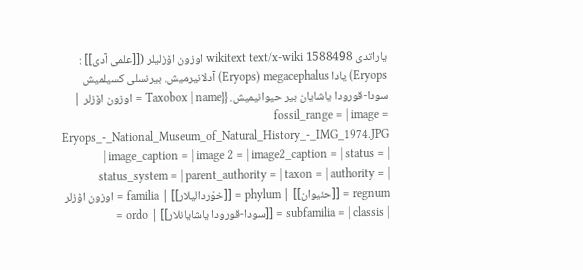ياراتدی 1588498 wikitext text/x-wiki اوزون اۆزلیلر ([[علمی آدی]] : Eryops) یادا Eryops) megacephalus) آدلانیرمیش. بیرنسلی کسیلمیش سودا-قورودا یاشایان بیر حیوانیمیش. {{Taxobox | name = اوزون اۆزلر | fossil_range = | image = Eryops_-_National_Museum_of_Natural_History_-_IMG_1974.JPG | image_caption = | image 2 = | image2_caption = | status = | status_system = | parent_authority = | taxon = | authority = | regnum = [[حئیوان]] | phylum = [[خوْردالیلار]] | familia = اوزون اۆزلر | subfamilia = | classis = [[سودا-قورودا یاشایانلار]] | ordo =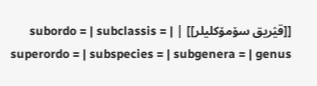[[قؽریق سۆمۆکلیلر]] | subordo = | subclassis = | superordo = | subspecies = | subgenera = | genus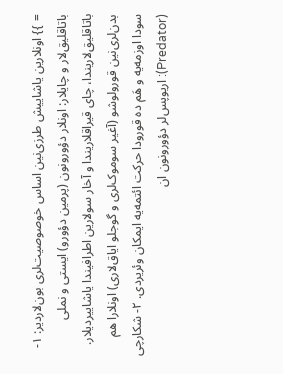= }} اونلارین یاشاییش طرزی‌نین اساس خوصوصیت‌لری بون‌لاردیر: ۱-باتاقلیق‌لار و چایلار: اونلار دؤورونون (پرمین دؤورو) ایستی و نملی باتاقلیق‌لاریندا، چای قیراقلاریندا و آخار سولارین اطرافیندا یاشاییردیلار. بدن‌لری‌نین قورولوشو (آغیر سوموک‌لری و گوجلو ایاق‌لاری) اونلارا هم سودا اوزمه‌یه و هَم ده قورودا حرکت ائتمه‌یه ایمکان وئریردی. ۲- شکارچی (Predator): اریوپس‌لر دؤورونون ان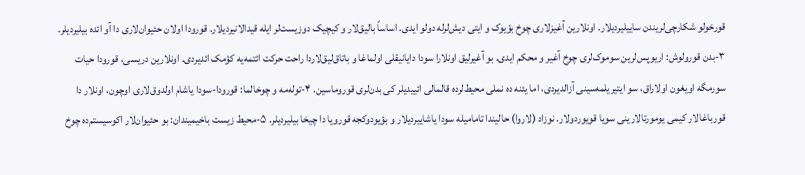قورخولو شکارچی‌لریندن ساییلیردیلار. اونلارین آغیزلاری چوخ بؤیوک و ایتی دیش‌لرله دولو ایدی. اساساً بالیق‌لار و کیچیک دوزیست‌لر ایله قیدالانیردیلار. قورودا اولان حئیوان‌لاری دا آو ائده بیلیردیلر. ۳-بدن قورولوش: اریوپس‌لرین سوموک‌لری چوخ آغیر و محکم ایدی. بو آغیرلیق اونلارا سودا دایانیقلی اولماغا و باتاق‌لیق‌لاردا راحت حرکت ائتمه‌یه کؤمک ائدیردی. اونلارین دریسی، قورودا حیات سورمگه اویغون اولاراق، سو ایتیریلمه‌سینی آزالدیردی، اما یئنه ده نملی محیط‌لرده قالمالی ائییدیلر کی بدن‌لری قوروماسین. ۴-توله‌مه و چوخالما: قورودا-سودا یاشام اولدوق‌لاری اوچون، اونلار دا قورباغالار کیمی یومورتالارینی سویا قویوردولار. نوزاد (لاروا) حالیندا تامامیله سودا یاشاییردیلار و بؤیودوکجه قورویا دا چیخا بیلیردیلر. ۵-محیط زیست باخیمیندان: بو حئیوان‌لار اکوسیستم‌ده چوخ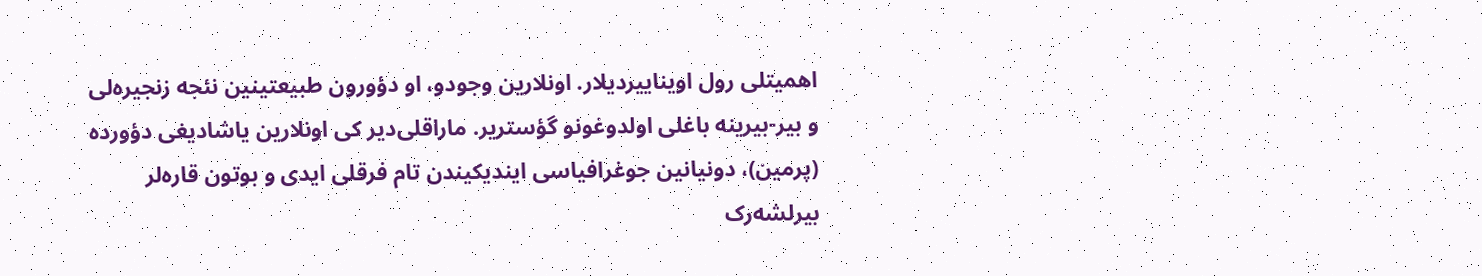اهمیتلی رول اویناییردیلار. اونلارین وجودو، او دؤورون طبیعتینین نئجه زنجیره‌لی و بیر-بیرینه باغلی اولدوغونو گؤستریر. ماراقلی‌دیر کی اونلارین یاشادیغی دؤورده (پرمین)، دونیانین جوغرافیاسی ایندیکیندن تام فرقلی ایدی و بوتون قاره‌لر بیرلشه‌رک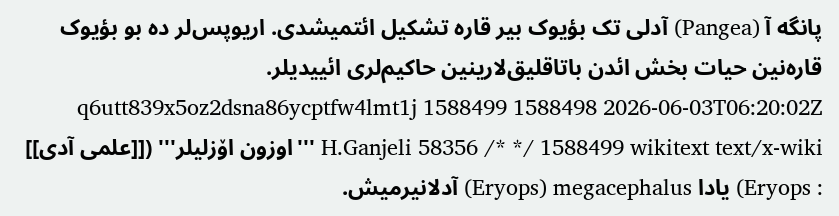پانگه آ (Pangea) آدلی تک بؤیوک بیر قاره تشکیل ائتمیشدی. اریوپس‌لر ده بو بؤیوک قاره‌نین حیات بخش ائدن باتاقلیق‌لارینین حاکیم‌لری ائییدیلر. q6utt839x5oz2dsna86ycptfw4lmt1j 1588499 1588498 2026-06-03T06:20:02Z H.Ganjeli 58356 /* */ 1588499 wikitext text/x-wiki '''اوزون اۆزلیلر''' ([[علمی آدی]] : Eryops) یادا Eryops) megacephalus) آدلانیرمیش.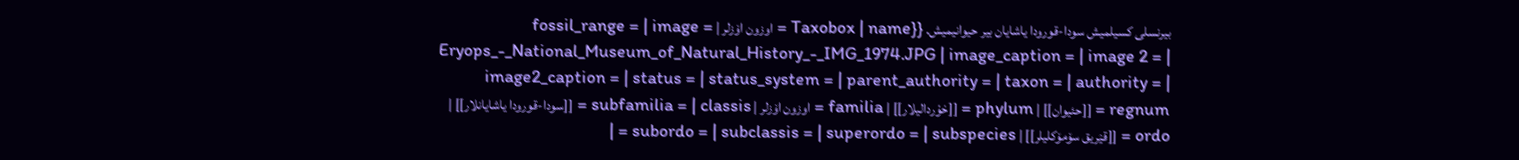بیرنسلی کسیلمیش سودا-قورودا یاشایان بیر حیوانیمیش. {{Taxobox | name = اوزون اۆزلر | fossil_range = | image = Eryops_-_National_Museum_of_Natural_History_-_IMG_1974.JPG | image_caption = | image 2 = | image2_caption = | status = | status_system = | parent_authority = | taxon = | authority = | regnum = [[حئیوان]] | phylum = [[خوْردالیلار]] | familia = اوزون اۆزلر | subfamilia = | classis = [[سودا-قورودا یاشایانلار]] | ordo = [[قؽریق سۆمۆکلیلر]] | subordo = | subclassis = | superordo = | subspecies = |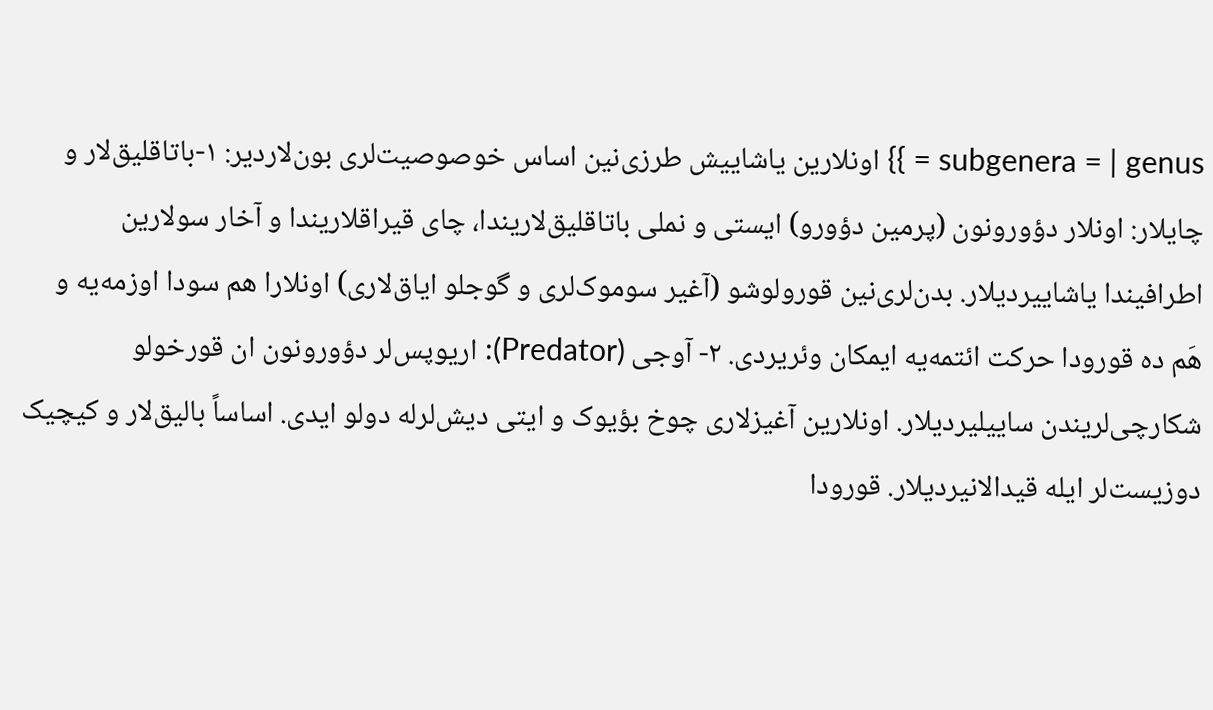subgenera = | genus = }} اونلارین یاشاییش طرزی‌نین اساس خوصوصیت‌لری بون‌لاردیر: ۱-باتاقلیق‌لار و چایلار: اونلار دؤورونون (پرمین دؤورو) ایستی و نملی باتاقلیق‌لاریندا، چای قیراقلاریندا و آخار سولارین اطرافیندا یاشاییردیلار. بدن‌لری‌نین قورولوشو (آغیر سوموک‌لری و گوجلو ایاق‌لاری) اونلارا هم سودا اوزمه‌یه و هَم ده قورودا حرکت ائتمه‌یه ایمکان وئریردی. ۲- آوجی (Predator): اریوپس‌لر دؤورونون ان قورخولو شکارچی‌لریندن ساییلیردیلار. اونلارین آغیزلاری چوخ بؤیوک و ایتی دیش‌لرله دولو ایدی. اساساً بالیق‌لار و کیچیک دوزیست‌لر ایله قیدالانیردیلار. قورودا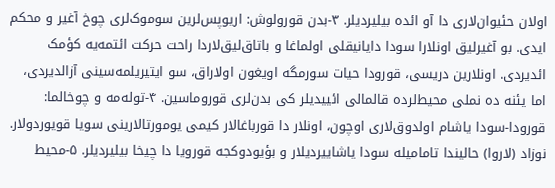اولان حئیوان‌لاری دا آو ائده بیلیردیلر. ۳-بدن قورولوش: اریوپس‌لرین سوموک‌لری چوخ آغیر و محکم ایدی. بو آغیرلیق اونلارا سودا دایانیقلی اولماغا و باتاق‌لیق‌لاردا راحت حرکت ائتمه‌یه کؤمک ائدیردی. اونلارین دریسی، قورودا حیات سورمگه اویغون اولاراق، سو ایتیریلمه‌سینی آزالدیردی، اما یئنه ده نملی محیط‌لرده قالمالی ائییدیلر کی بدن‌لری قوروماسین. ۴-توله‌مه و چوخالما: قورودا-سودا یاشام اولدوق‌لاری اوچون، اونلار دا قورباغالار کیمی یومورتالارینی سویا قویوردولار. نوزاد (لاروا) حالیندا تامامیله سودا یاشاییردیلار و بؤیودوکجه قورویا دا چیخا بیلیردیلر. ۵-محیط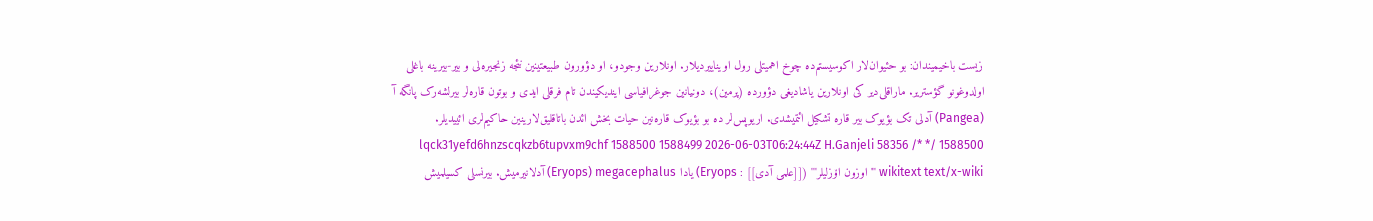زیست باخیمیندان: بو حئیوان‌لار اکوسیستم‌ده چوخ اهمیتلی رول اویناییردیلار. اونلارین وجودو، او دؤورون طبیعتینین نئجه زنجیره‌لی و بیر-بیرینه باغلی اولدوغونو گؤستریر. ماراقلی‌دیر کی اونلارین یاشادیغی دؤورده (پرمین)، دونیانین جوغرافیاسی ایندیکیندن تام فرقلی ایدی و بوتون قاره‌لر بیرلشه‌رک پانگه آ (Pangea) آدلی تک بؤیوک بیر قاره تشکیل ائتمیشدی. اریوپس‌لر ده بو بؤیوک قاره‌نین حیات بخش ائدن باتاقلیق‌لارینین حاکیم‌لری ائییدیلر. lqck31yefd6hnzscqkzb6tupvxm9chf 1588500 1588499 2026-06-03T06:24:44Z H.Ganjeli 58356 /* */ 1588500 wikitext text/x-wiki '''اوزون اۆزلیلر''' ([[علمی آدی]] : Eryops) یادا Eryops) megacephalus) آدلانیرمیش. بیرنسلی کسیلمیش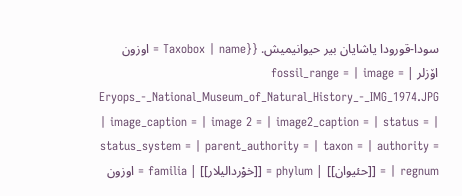سودا-قورودا یاشایان بیر حیوانیمیش. {{Taxobox | name = اوزون اۆزلر | fossil_range = | image = Eryops_-_National_Museum_of_Natural_History_-_IMG_1974.JPG | image_caption = | image 2 = | image2_caption = | status = | status_system = | parent_authority = | taxon = | authority = | regnum = [[حئیوان]] | phylum = [[خوْردالیلار]] | familia = اوزون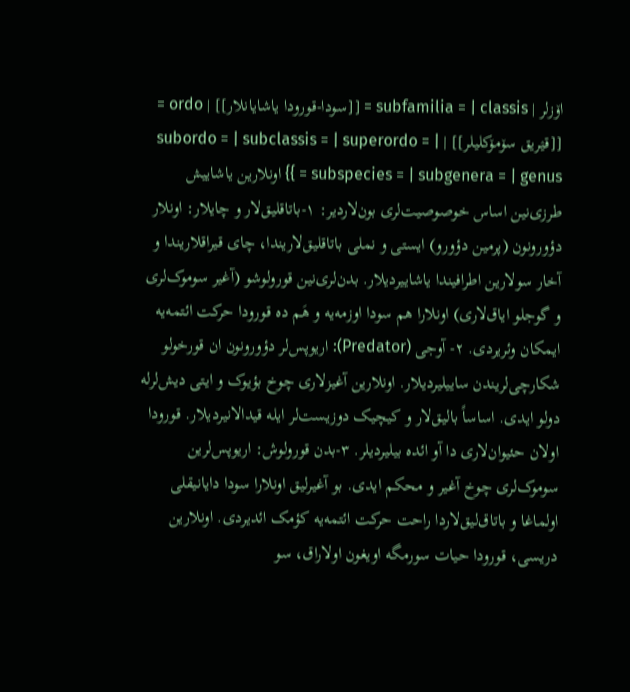اۆزلر | subfamilia = | classis = [[سودا-قورودا یاشایانلار]] | ordo = [[قؽریق سۆمۆکلیلر]] | subordo = | subclassis = | superordo = | subspecies = | subgenera = | genus = }} اونلارین یاشاییش طرزی‌نین اساس خوصوصیت‌لری بون‌لاردیر: ۱-باتاقلیق‌لار و چایلار: اونلار دؤورونون (پرمین دؤورو) ایستی و نملی باتاقلیق‌لاریندا، چای قیراقلاریندا و آخار سولارین اطرافیندا یاشاییردیلار. بدن‌لری‌نین قورولوشو (آغیر سوموک‌لری و گوجلو ایاق‌لاری) اونلارا هم سودا اوزمه‌یه و هَم ده قورودا حرکت ائتمه‌یه ایمکان وئریردی. ۲- آوجی (Predator): اریوپس‌لر دؤورونون ان قورخولو شکارچی‌لریندن ساییلیردیلار. اونلارین آغیزلاری چوخ بؤیوک و ایتی دیش‌لرله دولو ایدی. اساساً بالیق‌لار و کیچیک دوزیست‌لر ایله قیدالانیردیلار. قورودا اولان حئیوان‌لاری دا آو ائده بیلیردیلر. ۳-بدن قورولوش: اریوپس‌لرین سوموک‌لری چوخ آغیر و محکم ایدی. بو آغیرلیق اونلارا سودا دایانیقلی اولماغا و باتاق‌لیق‌لاردا راحت حرکت ائتمه‌یه کؤمک ائدیردی. اونلارین دریسی، قورودا حیات سورمگه اویغون اولاراق، سو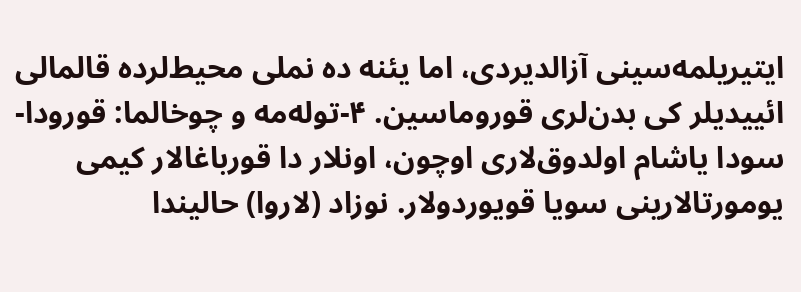ایتیریلمه‌سینی آزالدیردی، اما یئنه ده نملی محیط‌لرده قالمالی ائییدیلر کی بدن‌لری قوروماسین. ۴-توله‌مه و چوخالما: قورودا-سودا یاشام اولدوق‌لاری اوچون، اونلار دا قورباغالار کیمی یومورتالارینی سویا قویوردولار. نوزاد (لاروا) حالیندا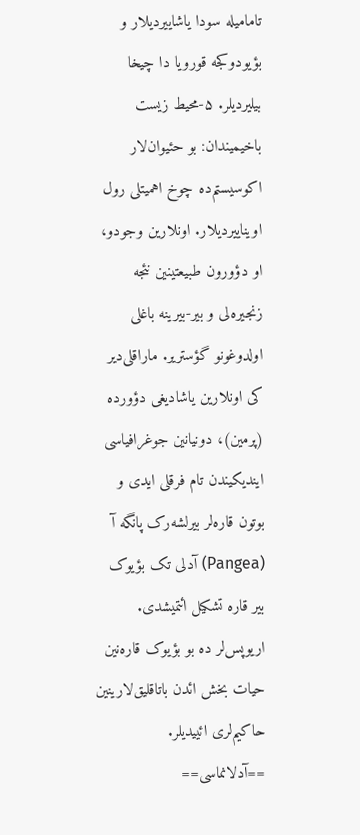تامامیله سودا یاشاییردیلار و بؤیودوکجه قورویا دا چیخا بیلیردیلر. ۵-محیط زیست باخیمیندان: بو حئیوان‌لار اکوسیستم‌ده چوخ اهمیتلی رول اویناییردیلار. اونلارین وجودو، او دؤورون طبیعتینین نئجه زنجیره‌لی و بیر-بیرینه باغلی اولدوغونو گؤستریر. ماراقلی‌دیر کی اونلارین یاشادیغی دؤورده (پرمین)، دونیانین جوغرافیاسی ایندیکیندن تام فرقلی ایدی و بوتون قاره‌لر بیرلشه‌رک پانگه آ (Pangea) آدلی تک بؤیوک بیر قاره تشکیل ائتمیشدی. اریوپس‌لر ده بو بؤیوک قاره‌نین حیات بخش ائدن باتاقلیق‌لارینین حاکیم‌لری ائییدیلر. ==آدلانماسی==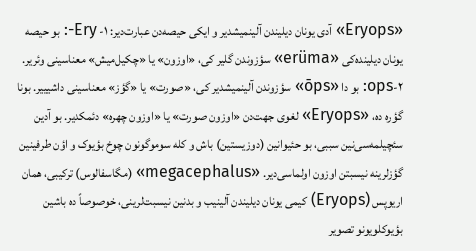«Eryops» آدی یونان دیلیندن آلینمیشدیر و ایکی حیصه‌دن عبارت‌دیر: ۱- Ery-: بو حیصه یونان دیلینده‌کی «erüma» سؤزوندن گلیر کی، «اوزون» یا «چکیل‌میش» معناسینی وئریر. ۲-ops: بو دا «ōps» سؤزوندن آلینمیشدیر کی، «صورت» یا «گؤز» معناسینی داشیییر. بونا گؤره ده، «Eryops» لغوی جهت‌دن «اوزون صورت» یا «اوزون چهره» دئمکدیر. بو آدین سئچیلمه‌سی‌نین سببی، بو حئیوانین (دوزیستین) باش و کله سوموگونون چوخ بؤیوک و اؤن طرفینین گؤزلرینه نیسبتن اوزون اولماسی‌دیر. «megacephalus» (مگاسفالوس) ترکیبی، همان اریوپس (Eryops) کیمی یونان دیلیندن آلینیب و بدنین نیسبت‌لرینی، خوصوصاً ده باشین بؤیوکلویونو تصویر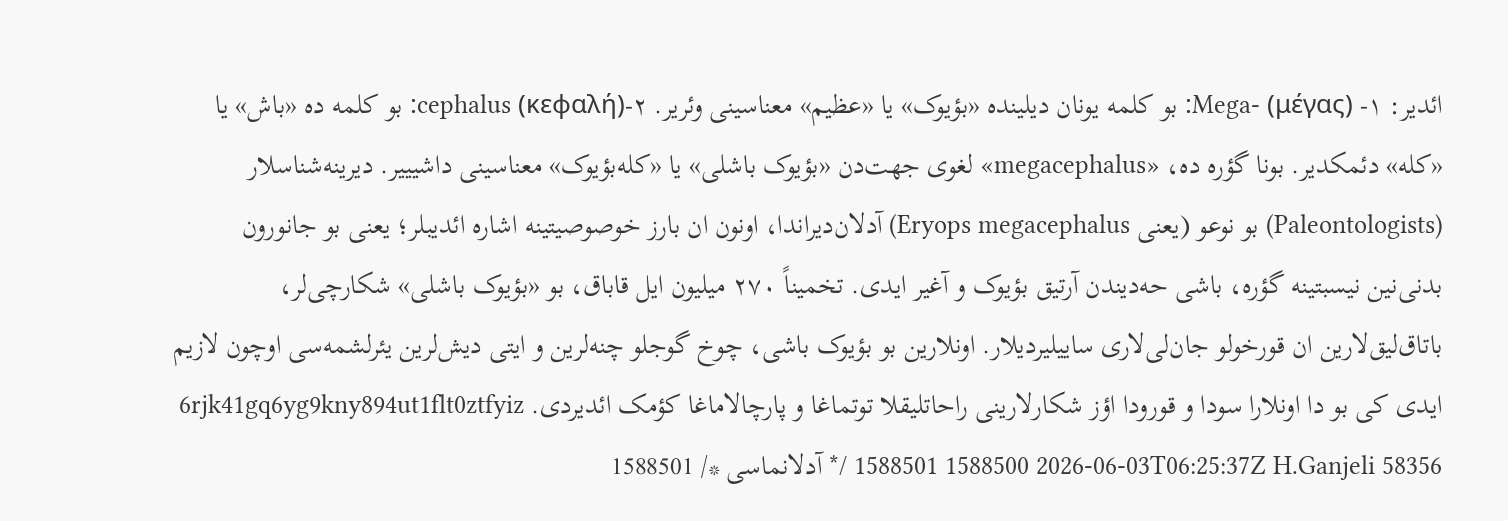ائدیر: ۱- Mega- (μέγας): بو کلمه یونان دیلینده «بؤیوک» یا «عظیم» معناسینی وئریر. ۲-cephalus (κεφαλή): بو کلمه ده «باش» یا «کله» دئمکدیر. بونا گؤره ده، «megacephalus» لغوی جهت‌دن «بؤیوک باشلی» یا «کله‌بؤیوک» معناسینی داشیییر. دیرینه‌شناسلار (Paleontologists) بو نوعو (یعنی Eryops megacephalus) آدلان‌دیراندا، اونون ان بارز خوصوصیتینه اشاره ائدیبلر؛ یعنی بو جانورون بدنی‌نین نیسبتینه گؤره، باشی حه‌دیندن آرتیق بؤیوک و آغیر ایدی. تخمیناً ۲۷۰ میلیون ایل قاباق، بو «بؤیوک باشلی» شکارچی‌لر، باتاق‌لیق‌لارین ان قورخولو جان‌لی‌لاری ساییلیردیلار. اونلارین بو بؤیوک باشی، چوخ گوجلو چنه‌لرین و ایتی دیش‌لرین یئرلشمه‌سی اوچون لازیم ایدی کی بو دا اونلارا سودا و قورودا اؤز شکارلارینی راحاتلیقلا توتماغا و پارچالاماغا کؤمک ائدیردی. 6rjk41gq6yg9kny894ut1flt0ztfyiz 1588501 1588500 2026-06-03T06:25:37Z H.Ganjeli 58356 /* آدلانماسی */ 1588501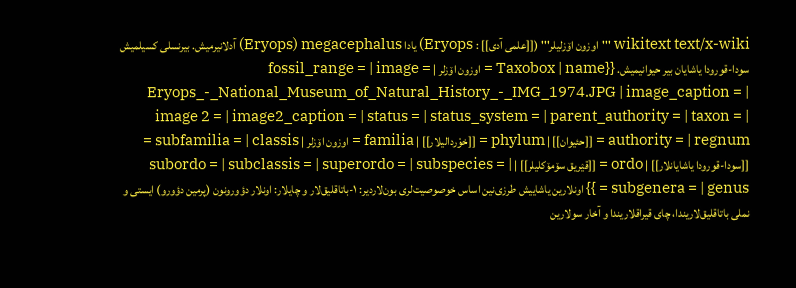wikitext text/x-wiki '''اوزون اۆزلیلر''' ([[علمی آدی]] : Eryops) یادا Eryops) megacephalus) آدلانیرمیش. بیرنسلی کسیلمیش سودا-قورودا یاشایان بیر حیوانیمیش. {{Taxobox | name = اوزون اۆزلر | fossil_range = | image = Eryops_-_National_Museum_of_Natural_History_-_IMG_1974.JPG | image_caption = | image 2 = | image2_caption = | status = | status_system = | parent_authority = | taxon = | authority = | regnum = [[حئیوان]] | phylum = [[خوْردالیلار]] | familia = اوزون اۆزلر | subfamilia = | classis = [[سودا-قورودا یاشایانلار]] | ordo = [[قؽریق سۆمۆکلیلر]] | subordo = | subclassis = | superordo = | subspecies = | subgenera = | genus = }} اونلارین یاشاییش طرزی‌نین اساس خوصوصیت‌لری بون‌لاردیر: ۱-باتاقلیق‌لار و چایلار: اونلار دؤورونون (پرمین دؤورو) ایستی و نملی باتاقلیق‌لاریندا، چای قیراقلاریندا و آخار سولارین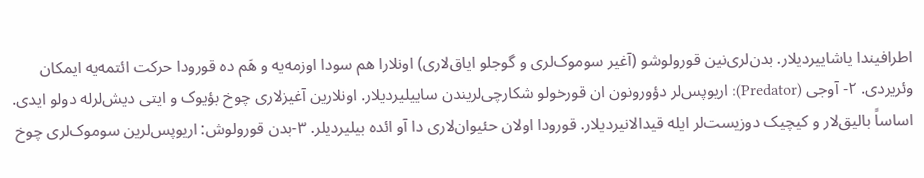اطرافیندا یاشاییردیلار. بدن‌لری‌نین قورولوشو (آغیر سوموک‌لری و گوجلو ایاق‌لاری) اونلارا هم سودا اوزمه‌یه و هَم ده قورودا حرکت ائتمه‌یه ایمکان وئریردی. ۲- آوجی (Predator): اریوپس‌لر دؤورونون ان قورخولو شکارچی‌لریندن ساییلیردیلار. اونلارین آغیزلاری چوخ بؤیوک و ایتی دیش‌لرله دولو ایدی. اساساً بالیق‌لار و کیچیک دوزیست‌لر ایله قیدالانیردیلار. قورودا اولان حئیوان‌لاری دا آو ائده بیلیردیلر. ۳-بدن قورولوش: اریوپس‌لرین سوموک‌لری چوخ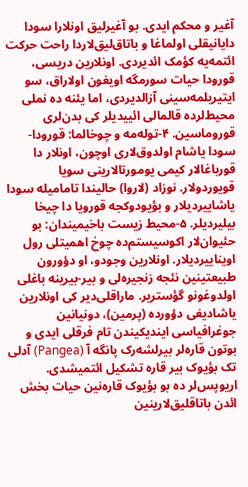آغیر و محکم ایدی. بو آغیرلیق اونلارا سودا دایانیقلی اولماغا و باتاق‌لیق‌لاردا راحت حرکت ائتمه‌یه کؤمک ائدیردی. اونلارین دریسی، قورودا حیات سورمگه اویغون اولاراق، سو ایتیریلمه‌سینی آزالدیردی، اما یئنه ده نملی محیط‌لرده قالمالی ائییدیلر کی بدن‌لری قوروماسین. ۴-توله‌مه و چوخالما: قورودا-سودا یاشام اولدوق‌لاری اوچون، اونلار دا قورباغالار کیمی یومورتالارینی سویا قویوردولار. نوزاد (لاروا) حالیندا تامامیله سودا یاشاییردیلار و بؤیودوکجه قورویا دا چیخا بیلیردیلر. ۵-محیط زیست باخیمیندان: بو حئیوان‌لار اکوسیستم‌ده چوخ اهمیتلی رول اویناییردیلار. اونلارین وجودو، او دؤورون طبیعتینین نئجه زنجیره‌لی و بیر-بیرینه باغلی اولدوغونو گؤستریر. ماراقلی‌دیر کی اونلارین یاشادیغی دؤورده (پرمین)، دونیانین جوغرافیاسی ایندیکیندن تام فرقلی ایدی و بوتون قاره‌لر بیرلشه‌رک پانگه آ (Pangea) آدلی تک بؤیوک بیر قاره تشکیل ائتمیشدی. اریوپس‌لر ده بو بؤیوک قاره‌نین حیات بخش ائدن باتاقلیق‌لارینین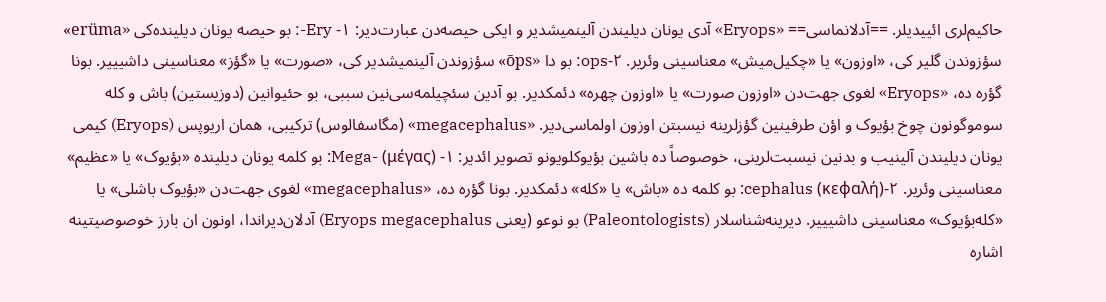حاکیم‌لری ائییدیلر. ==آدلانماسی== «Eryops» آدی یونان دیلیندن آلینمیشدیر و ایکی حیصه‌دن عبارت‌دیر: ۱- Ery-: بو حیصه یونان دیلینده‌کی «erüma» سؤزوندن گلیر کی، «اوزون» یا «چکیل‌میش» معناسینی وئریر. ۲-ops: بو دا «ōps» سؤزوندن آلینمیشدیر کی، «صورت» یا «گؤز» معناسینی داشیییر. بونا گؤره ده، «Eryops» لغوی جهت‌دن «اوزون صورت» یا «اوزون چهره» دئمکدیر. بو آدین سئچیلمه‌سی‌نین سببی، بو حئیوانین (دوزیستین) باش و کله سوموگونون چوخ بؤیوک و اؤن طرفینین گؤزلرینه نیسبتن اوزون اولماسی‌دیر. «megacephalus» (مگاسفالوس) ترکیبی، همان اریوپس (Eryops) کیمی یونان دیلیندن آلینیب و بدنین نیسبت‌لرینی، خوصوصاً ده باشین بؤیوکلویونو تصویر ائدیر: ۱- Mega- (μέγας): بو کلمه یونان دیلینده «بؤیوک» یا «عظیم» معناسینی وئریر. ۲-cephalus (κεφαλή): بو کلمه ده «باش» یا «کله» دئمکدیر. بونا گؤره ده، «megacephalus» لغوی جهت‌دن «بؤیوک باشلی» یا «کله‌بؤیوک» معناسینی داشیییر. دیرینه‌شناسلار (Paleontologists) بو نوعو (یعنی Eryops megacephalus) آدلان‌دیراندا، اونون ان بارز خوصوصیتینه اشاره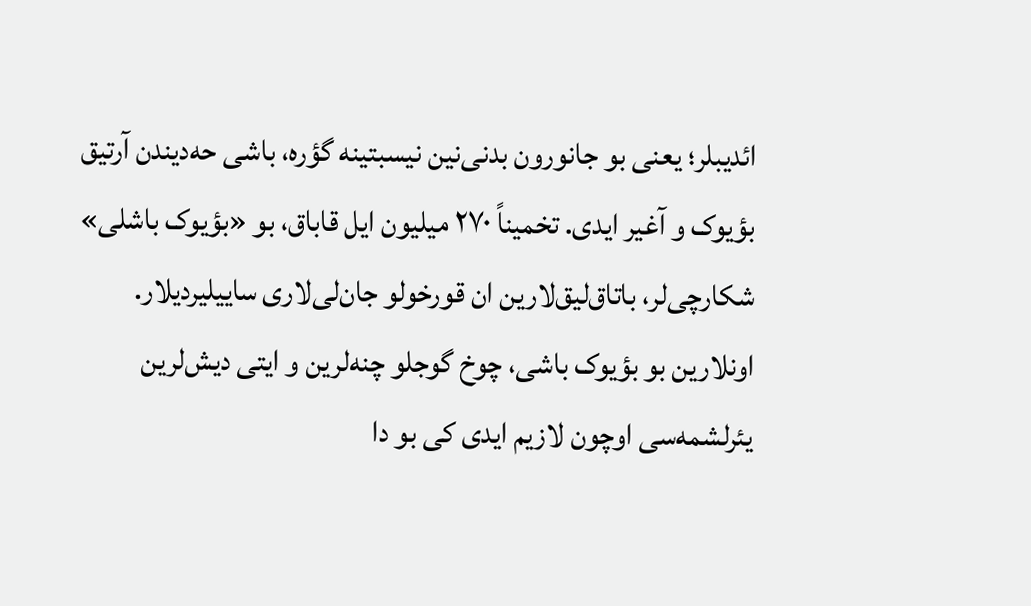ائدیبلر؛ یعنی بو جانورون بدنی‌نین نیسبتینه گؤره، باشی حه‌دیندن آرتیق بؤیوک و آغیر ایدی. تخمیناً ۲۷۰ میلیون ایل قاباق، بو «بؤیوک باشلی» شکارچی‌لر، باتاق‌لیق‌لارین ان قورخولو جان‌لی‌لاری ساییلیردیلار. اونلارین بو بؤیوک باشی، چوخ گوجلو چنه‌لرین و ایتی دیش‌لرین یئرلشمه‌سی اوچون لازیم ایدی کی بو دا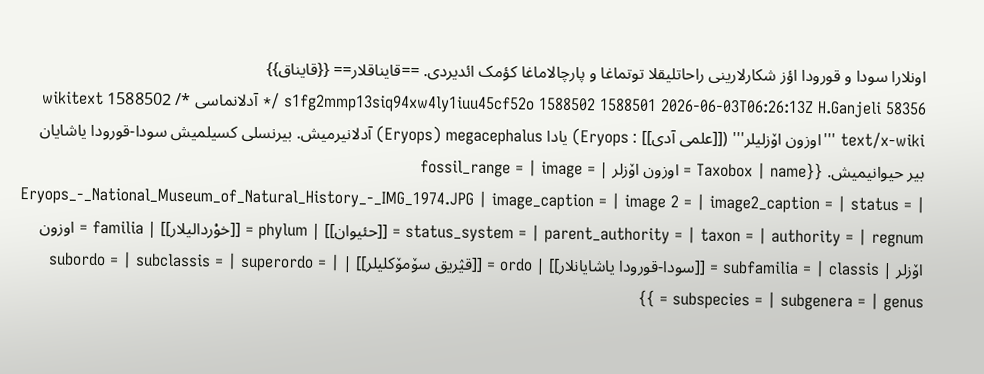اونلارا سودا و قورودا اؤز شکارلارینی راحاتلیقلا توتماغا و پارچالاماغا کؤمک ائدیردی. ==قایناقلار== {{قایناق}} s1fg2mmp13siq94xw4ly1iuu45cf52o 1588502 1588501 2026-06-03T06:26:13Z H.Ganjeli 58356 /* آدلانماسی */ 1588502 wikitext text/x-wiki '''اوزون اۆزلیلر''' ([[علمی آدی]] : Eryops) یادا Eryops) megacephalus) آدلانیرمیش. بیرنسلی کسیلمیش سودا-قورودا یاشایان بیر حیوانیمیش. {{Taxobox | name = اوزون اۆزلر | fossil_range = | image = Eryops_-_National_Museum_of_Natural_History_-_IMG_1974.JPG | image_caption = | image 2 = | image2_caption = | status = | status_system = | parent_authority = | taxon = | authority = | regnum = [[حئیوان]] | phylum = [[خوْردالیلار]] | familia = اوزون اۆزلر | subfamilia = | classis = [[سودا-قورودا یاشایانلار]] | ordo = [[قؽریق سۆمۆکلیلر]] | subordo = | subclassis = | superordo = | subspecies = | subgenera = | genus = }}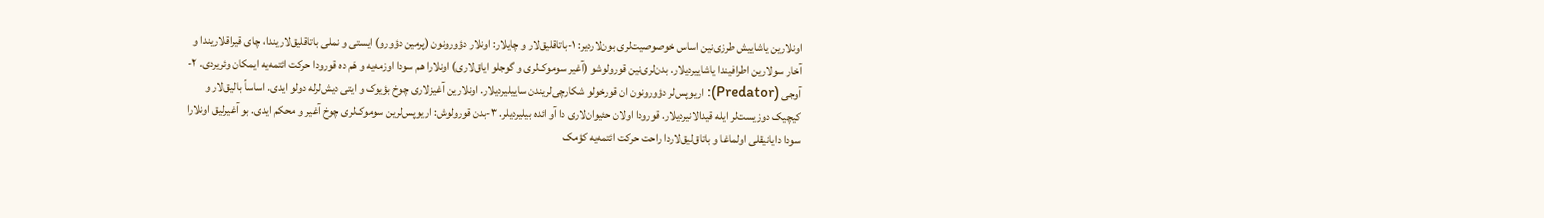اونلارین یاشاییش طرزی‌نین اساس خوصوصیت‌لری بون‌لاردیر: ۱-باتاقلیق‌لار و چایلار: اونلار دؤورونون (پرمین دؤورو) ایستی و نملی باتاقلیق‌لاریندا، چای قیراقلاریندا و آخار سولارین اطرافیندا یاشاییردیلار. بدن‌لری‌نین قورولوشو (آغیر سوموک‌لری و گوجلو ایاق‌لاری) اونلارا هم سودا اوزمه‌یه و هَم ده قورودا حرکت ائتمه‌یه ایمکان وئریردی. ۲- آوجی (Predator): اریوپس‌لر دؤورونون ان قورخولو شکارچی‌لریندن ساییلیردیلار. اونلارین آغیزلاری چوخ بؤیوک و ایتی دیش‌لرله دولو ایدی. اساساً بالیق‌لار و کیچیک دوزیست‌لر ایله قیدالانیردیلار. قورودا اولان حئیوان‌لاری دا آو ائده بیلیردیلر. ۳-بدن قورولوش: اریوپس‌لرین سوموک‌لری چوخ آغیر و محکم ایدی. بو آغیرلیق اونلارا سودا دایانیقلی اولماغا و باتاق‌لیق‌لاردا راحت حرکت ائتمه‌یه کؤمک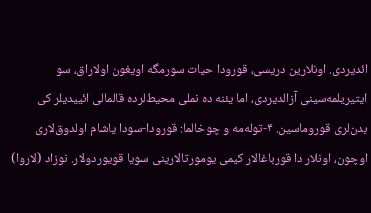ائدیردی. اونلارین دریسی، قورودا حیات سورمگه اویغون اولاراق، سو ایتیریلمه‌سینی آزالدیردی، اما یئنه ده نملی محیط‌لرده قالمالی ائییدیلر کی بدن‌لری قوروماسین. ۴-توله‌مه و چوخالما: قورودا-سودا یاشام اولدوق‌لاری اوچون، اونلار دا قورباغالار کیمی یومورتالارینی سویا قویوردولار. نوزاد (لاروا)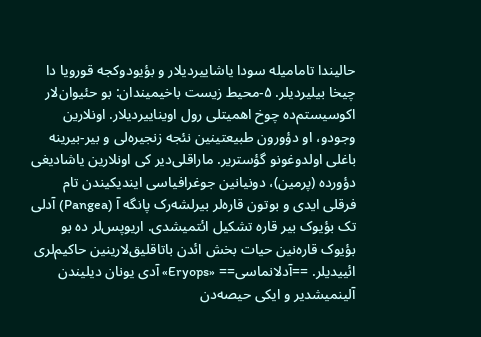حالیندا تامامیله سودا یاشاییردیلار و بؤیودوکجه قورویا دا چیخا بیلیردیلر. ۵-محیط زیست باخیمیندان: بو حئیوان‌لار اکوسیستم‌ده چوخ اهمیتلی رول اویناییردیلار. اونلارین وجودو، او دؤورون طبیعتینین نئجه زنجیره‌لی و بیر-بیرینه باغلی اولدوغونو گؤستریر. ماراقلی‌دیر کی اونلارین یاشادیغی دؤورده (پرمین)، دونیانین جوغرافیاسی ایندیکیندن تام فرقلی ایدی و بوتون قاره‌لر بیرلشه‌رک پانگه آ (Pangea) آدلی تک بؤیوک بیر قاره تشکیل ائتمیشدی. اریوپس‌لر ده بو بؤیوک قاره‌نین حیات بخش ائدن باتاقلیق‌لارینین حاکیم‌لری ائییدیلر. ==آدلانماسی== «Eryops» آدی یونان دیلیندن آلینمیشدیر و ایکی حیصه‌دن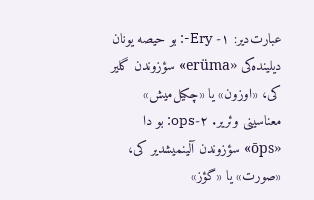عبارت‌دیر: ۱- Ery-: بو حیصه یونان دیلینده‌کی «erüma» سؤزوندن گلیر کی، «اوزون» یا «چکیل‌میش» معناسینی وئریر. ۲-ops: بو دا «ōps» سؤزوندن آلینمیشدیر کی، «صورت» یا «گؤز»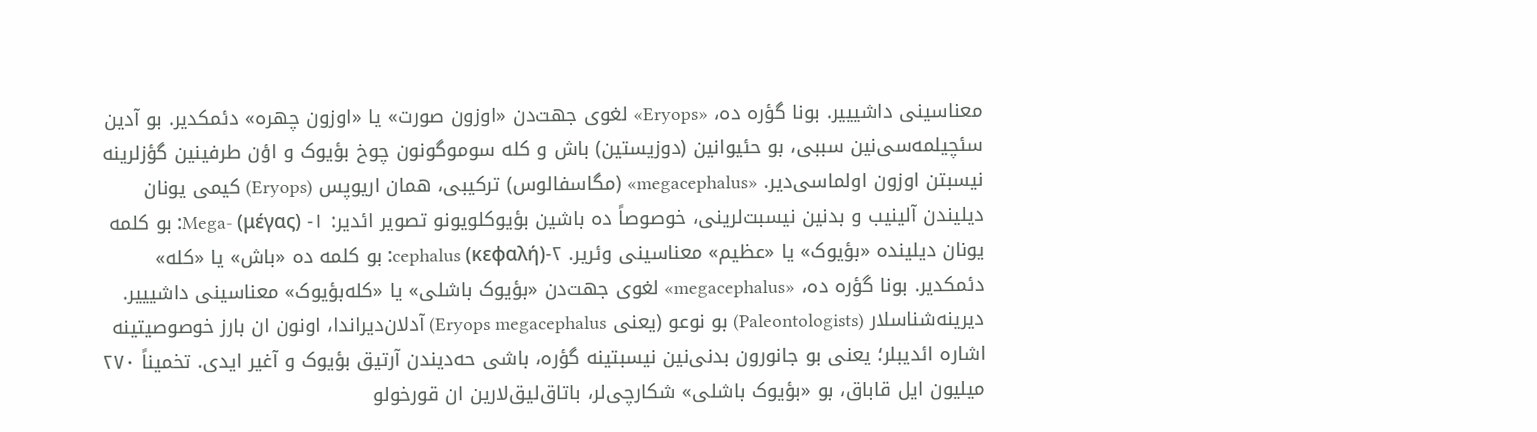معناسینی داشیییر. بونا گؤره ده، «Eryops» لغوی جهت‌دن «اوزون صورت» یا «اوزون چهره» دئمکدیر. بو آدین سئچیلمه‌سی‌نین سببی، بو حئیوانین (دوزیستین) باش و کله سوموگونون چوخ بؤیوک و اؤن طرفینین گؤزلرینه نیسبتن اوزون اولماسی‌دیر. «megacephalus» (مگاسفالوس) ترکیبی، همان اریوپس (Eryops) کیمی یونان دیلیندن آلینیب و بدنین نیسبت‌لرینی، خوصوصاً ده باشین بؤیوکلویونو تصویر ائدیر: ۱- Mega- (μέγας): بو کلمه یونان دیلینده «بؤیوک» یا «عظیم» معناسینی وئریر. ۲-cephalus (κεφαλή): بو کلمه ده «باش» یا «کله» دئمکدیر. بونا گؤره ده، «megacephalus» لغوی جهت‌دن «بؤیوک باشلی» یا «کله‌بؤیوک» معناسینی داشیییر. دیرینه‌شناسلار (Paleontologists) بو نوعو (یعنی Eryops megacephalus) آدلان‌دیراندا، اونون ان بارز خوصوصیتینه اشاره ائدیبلر؛ یعنی بو جانورون بدنی‌نین نیسبتینه گؤره، باشی حه‌دیندن آرتیق بؤیوک و آغیر ایدی. تخمیناً ۲۷۰ میلیون ایل قاباق، بو «بؤیوک باشلی» شکارچی‌لر، باتاق‌لیق‌لارین ان قورخولو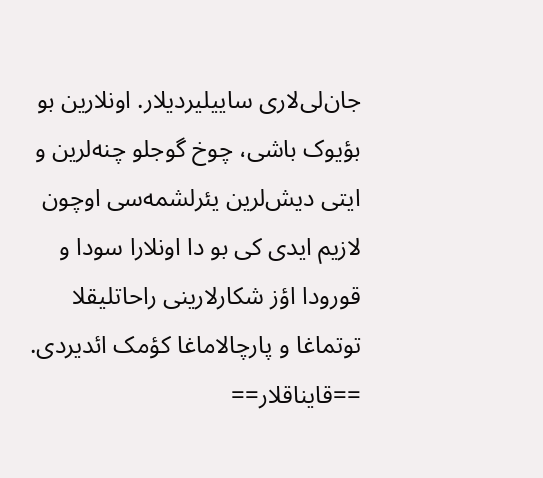جان‌لی‌لاری ساییلیردیلار. اونلارین بو بؤیوک باشی، چوخ گوجلو چنه‌لرین و ایتی دیش‌لرین یئرلشمه‌سی اوچون لازیم ایدی کی بو دا اونلارا سودا و قورودا اؤز شکارلارینی راحاتلیقلا توتماغا و پارچالاماغا کؤمک ائدیردی. ==قایناقلار==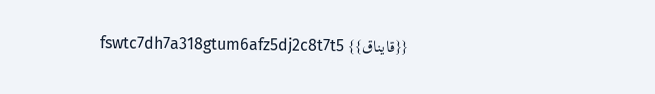{{قایناق}} fswtc7dh7a318gtum6afz5dj2c8t7t5